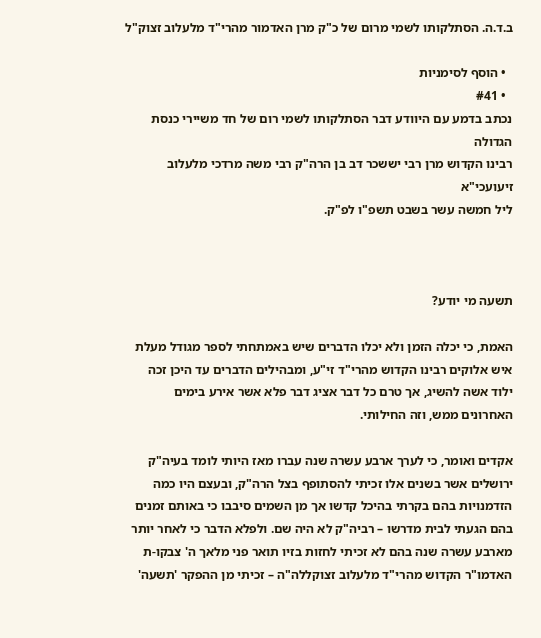ב.ד.ה. הסתלקותו לשמי מרום של כ"ק מרן האדמור מהרי"ד מלעלוב זצוק"ל

  • הוסף לסימניות
  • #41
נכתב בדמע עם היוודע דבר הסתלקותו לשמי רום של חד משיירי כנסת הגדולה
רבינו הקדוש מרן רבי יששכר דב בן הרה"ק רבי משה מרדכי מלעלוב זיעועכי"א
ליל חמשה עשר בשבט תשפ"ו לפ"ק.



תשעה מי יודע?

האמת, כי יכלה הזמן ולא יכלו הדברים שיש באמתחתי לספר מגודל מעלת איש אלוקים רבינו הקדוש מהרי"ד זי"ע, ומבהילים הדברים עד היכן זכה ילוד אשה להשיג, אך טרם כל דבר אציג דבר פלא אשר אירע בימים האחרונים ממש, וזה החילותי.

אקדים ואומר, כי לערך ארבע עשרה שנה עברו מאז היותי לומד בעיה"ק ירושלים אשר בשנים אלו זכיתי להסתופף בצל הרה"ק, ובעצם היו כמה הזדמנויות בהם בקרתי בהיכל קדשו אך מן השמים סיבבו כי באותם זמנים בהם הגעתי לבית מדרשו – רביה"ק לא היה שם. ולפלא הדבר כי לאחר יותר מארבע עשרה שנה בהם לא זכיתי לחזות בזיו תואר פני מלאך ה' צבקו-ת האדמו"ר הקדוש מהרי"ד מלעלוב זצוקללה"ה – זכיתי מן ההפקר 'תשעה'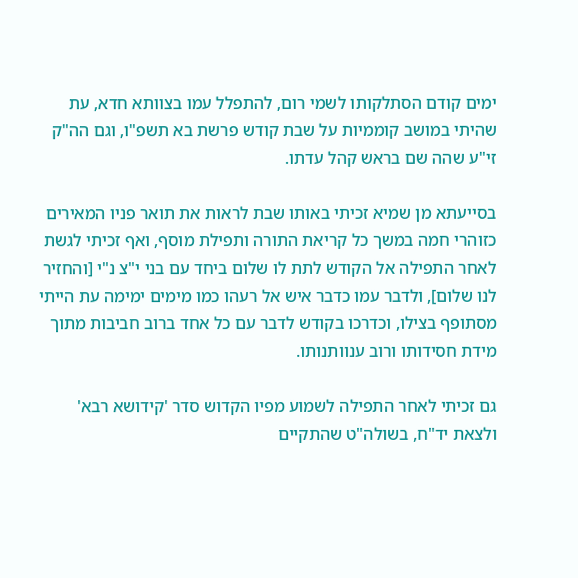ימים קודם הסתלקותו לשמי רום, להתפלל עמו בצוותא חדא, עת שהיתי במושב קוממיות על שבת קודש פרשת בא תשפ"ו, וגם הה"ק זי"ע שהה שם בראש קהל עדתו.

בסייעתא מן שמיא זכיתי באותו שבת לראות את תואר פניו המאירים כזוהרי חמה במשך כל קריאת התורה ותפילת מוסף, ואף זכיתי לגשת לאחר התפילה אל הקודש לתת לו שלום ביחד עם בני י"צ נ"י [והחזיר לנו שלום], ולדבר עמו כדבר איש אל רעהו כמו מימים ימימה עת הייתי מסתופף בצילו, וכדרכו בקודש לדבר עם כל אחד ברוב חביבות מתוך מידת חסידותו ורוב ענוותנותו.

גם זכיתי לאחר התפילה לשמוע מפיו הקדוש סדר 'קידושא רבא' ולצאת יד"ח, בשולה"ט שהתקיים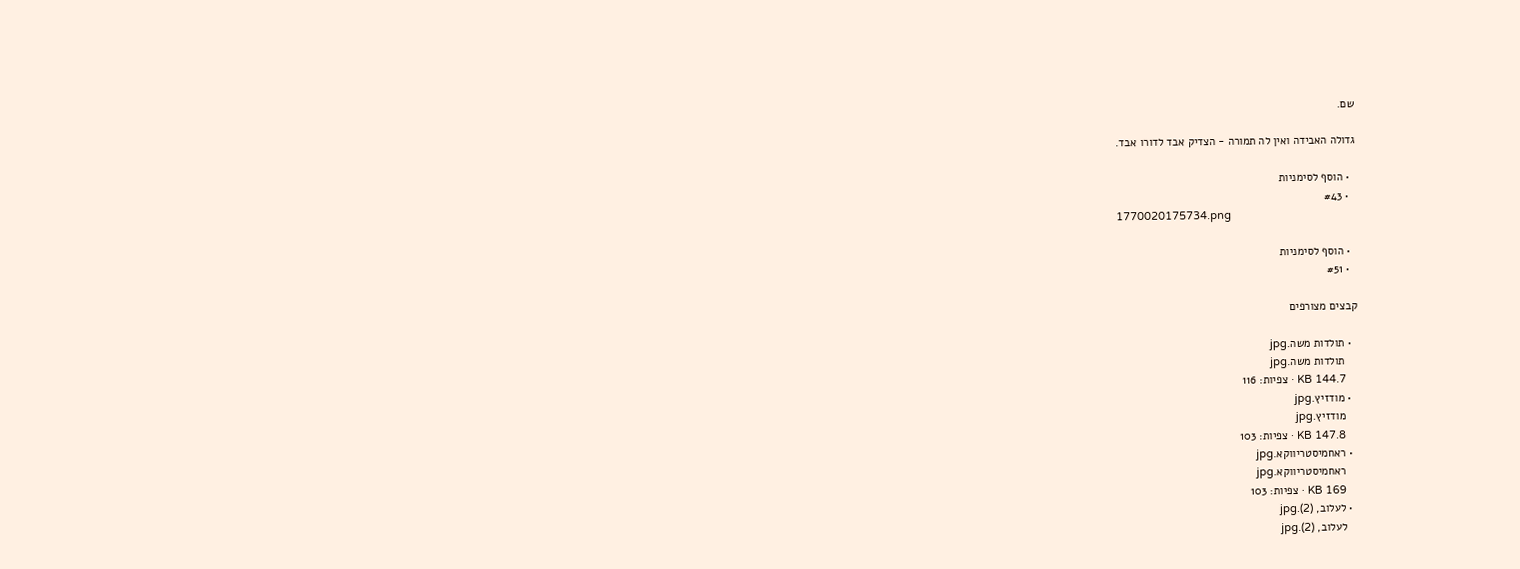שם.

גדולה האבידה ואין לה תמורה - הצדיק אבד לדורו אבד.

  • הוסף לסימניות
  • #43
1770020175734.png

  • הוסף לסימניות
  • #51

קבצים מצורפים

  • תולדות משה.jpg
    תולדות משה.jpg
    KB 144.7 · צפיות: 116
  • מודזיץ.jpg
    מודזיץ.jpg
    KB 147.8 · צפיות: 103
  • ראחמיסטריווקא.jpg
    ראחמיסטריווקא.jpg
    KB 169 · צפיות: 103
  • לעלוב, (2).jpg
    לעלוב, (2).jpg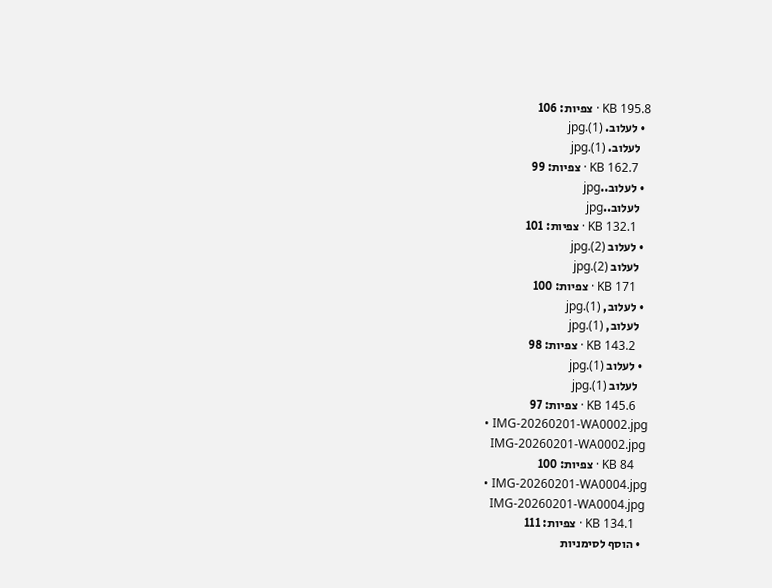KB 195.8 · צפיות: 106
  • לעלוב. (1).jpg
    לעלוב. (1).jpg
    KB 162.7 · צפיות: 99
  • לעלוב..jpg
    לעלוב..jpg
    KB 132.1 · צפיות: 101
  • לעלוב (2).jpg
    לעלוב (2).jpg
    KB 171 · צפיות: 100
  • לעלוב, (1).jpg
    לעלוב, (1).jpg
    KB 143.2 · צפיות: 98
  • לעלוב (1).jpg
    לעלוב (1).jpg
    KB 145.6 · צפיות: 97
  • IMG-20260201-WA0002.jpg
    IMG-20260201-WA0002.jpg
    KB 84 · צפיות: 100
  • IMG-20260201-WA0004.jpg
    IMG-20260201-WA0004.jpg
    KB 134.1 · צפיות: 111
  • הוסף לסימניות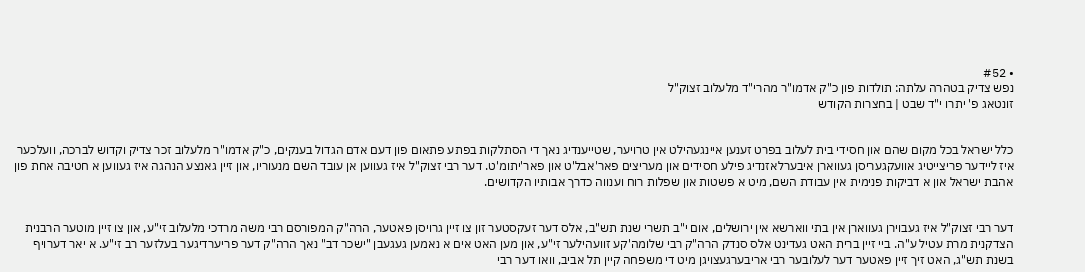• #52
נפש צדיק בטהרה עלתה: תולדות פון כ"ק אדמו"ר מהרי"ד מלעלוב זצוק"ל
זונטאג פ' יתרו י"ד שבט | בחצרות הקודש


כלל ישראל בכל מקום שהם און חסידי בית לעלוב בפרט זענען איינגעהילט אין טרויער, שטייענדיג נאך די הסתלקות בפתע פתאום פון דעם אדם הגדול בענקים, כ"ק אדמו"ר מלעלוב זכר צדיק וקדוש לברכה, וועלכער איז ליידער פריצייטיג אוועקגעריסן געווארן איבערלאזנדיג פילע חסידים און מעריצים פאר'אבל'ט און פאר'יתומ'ט. דער רבי זצוק"ל איז געווען אן עובד השם מנעוריו, און זיין גאנצע הנהגה איז געווען א חטיבה אחת פון אהבת ישראל און א דביקות פנימית אין עבודת השם, מיט א פשטות און שפלות רוח וענווה כדרך אבותיו הקדושים.


דער רבי זצוק"ל איז געבוירן געווארן אין בתי ווארשא אין ירושלים, אום י"ב תשרי שנת תש"ב, אלס דער זעקסטער זון צו זיין גרויסן פאטער, הרה"ק המפורסם רבי משה מרדכי מלעלוב זי"ע, און צו זיין מוטער הרבנית הצדקנית מרת עטיל ע"ה. ביי זיין ברית האט געדינט אלס סנדק הרה"ק רבי שלומה'קע זוועהילער זי"ע, און מען האט אים א נאמען געגעבן "ישכר דב" נאך הרה"ק דער פריערדיגער בעלזער רב זי"ע. א יאר דערויף בשנת תש"ג, האט זיך זיין פאטער דער לעלובער רבי אריבערגעצויגן מיט די משפחה קיין תל אביב, וואו דער רבי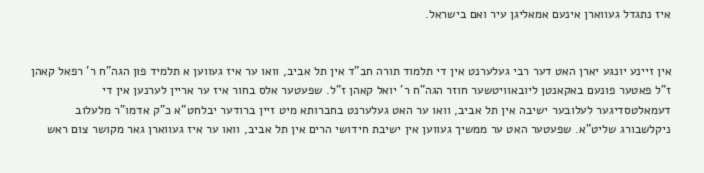איז נתגדל געווארן אינעם אמאליגן עיר ואם בישראל.


אין זיינע יונגע יארן האט דער רבי געלערנט אין די תלמוד תורה חב"ד אין תל אביב, וואו ער איז געווען א תלמיד פון הגה"ח ר' רפאל קאהן ז"ל פאטער פונעם באקאנטן ליובאוויטשער חוזר הגה"ח ר' יואל קאהן ז"ל. שפעטער אלס בחור איז ער אריין לערנען אין די דעמאלטסדיגער לעלובער ישיבה אין תל אביב, וואו ער האט געלערנט בחברותא מיט זיין ברודער יבלחט"א כ"ק אדמו"ר מלעלוב ניקלשבורג שליט"א. שפעטער האט ער ממשיך געווען אין ישיבת חידושי הרים אין תל אביב, וואו ער איז געווארן גאר מקושר צום ראש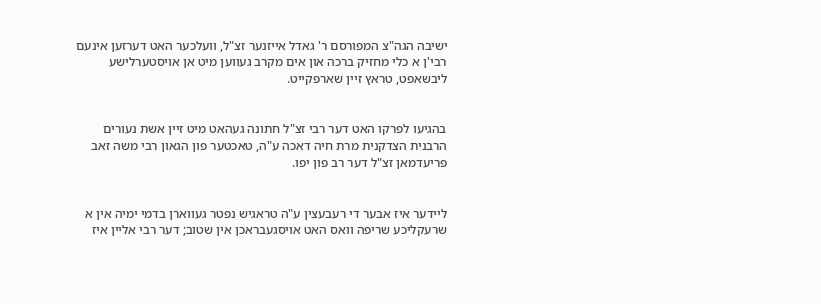ישיבה הגה"צ המפורסם ר' גאדל אייזנער זצ"ל, וועלכער האט דערזען אינעם רבי'ן א כלי מחזיק ברכה און אים מקרב געווען מיט אן אויסטערלישע ליבשאפט, טראץ זיין שארפקייט.


בהגיעו לפרקו האט דער רבי זצ"ל חתונה געהאט מיט זיין אשת נעורים הרבנית הצדקנית מרת חיה דאכה ע"ה, טאכטער פון הגאון רבי משה זאב פריעדמאן זצ"ל דער רב פון יפו.


ליידער איז אבער די רעבעצין ע"ה טראגיש נפטר געווארן בדמי ימיה אין א שרעקליכע שריפה וואס האט אויסגעבראכן אין שטוב; דער רבי אליין איז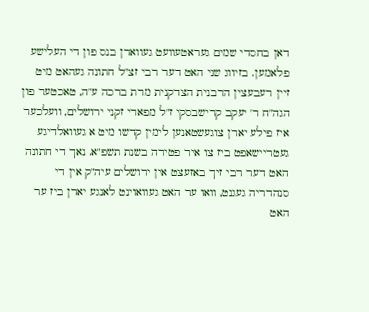דאן בחסדי שמים געראטעוועט געווארן בנס פון די העלישע פלאמען. בזיווג שני האט דער רבי זצ"ל חתונה געהאט מיט זיין רעבעצין הרבנית הצדקנית מרת ברכה ע"ה, טאכטער פון הגה"ח ר' יעקב קרישבסקי ז"ל מפארי זקני ירושלים, וועלכער איז פילע יארן צוגעשטאנען לימין קדשו מיט א געוואלדיגע געטריישאפט ביז צו איר פטירה בשנת תשפ"א. נאך די חתונה האט דער רבי זיך באזעצט אין ירושלים עיה"ק אין די סנהדריה געגנט, וואו ער האט געוואוינט לאנגע יארן ביז ער האט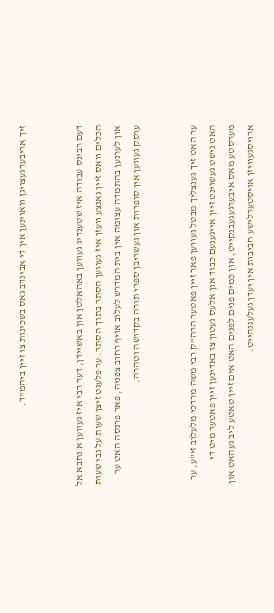זיך אריבערגעצויגן וואוינען אין די אבינדב גאס בשכינות צו זיין ביהמ"ד.


דעם רבינס עבודה איז שטענדיג געווען באהאלטן און באשיידן, דער רבי איז געווען א נחבא אל הכלים וואס זיין גאנצע וועזן איז געווען הסתר בתוך הסתר. ער פלעגט זיצן שעות על גבי שעות און לערנען בהתמדה עצומה אין בית המדרש לעלוב אויף רחוב צפניה, פאר פרנסה האט ער עוסק געווען אין סופרות און געשריבן ספרי תורה בקדושה וטהרה.


ער האט זיך גענצליך מבטל געווען פאר זיין פאטער הרה"ק רבי משה מרדכי מלעלוב זי"ע, ער האט נישט געשוינט זיין אייגענעם כבוד און אלעס געטון צו באדינען זיין פאטער מיט די מערסטע מאס איבערגעגעבנקייט, און כמים פנים לפנים האט אים זיין טאטע ליב געהאט און ארויסגעוויזן אויסטערלישע חביבות אין יעדן געלעגנהייט.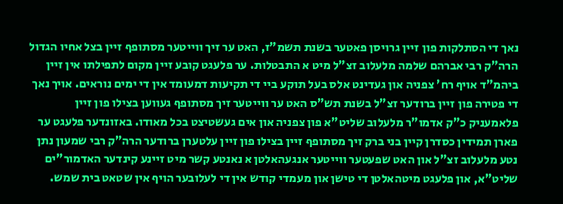נאך די הסתלקות פון זיין גרויסן פאטער בשנת תשמ"ז, האט ער זיך ווייטער מסתופף זיין בצל אחיו הגדול הרה"ק רבי אברהם שלמה מלעלוב זצ"ל מיט א התבטלות. ער פלעגט קובע זיין מקום לתפילתו אין זיין ביהמ"ד אויף רח' צפניה און געדינט אלס בעל תוקע ביי די תקיעות דמעומד אין די ימים נוראים. אויך נאך די פטירה פון זיין ברודער זצ"ל בשנת תש"ס האט ער ווייטער זיך מסתופף געווען בצילו פון זיין פלאמעניק כ"ק אדמו"ר מלעלוב שליט"א פון צפניה און אים געשטיצט בכל מאודו. באזונדער פלעגט ער פארן תמידין כסדרן קיין בני ברק זיך מסתופף זיין בצילו פון זיין עלטערן ברודער הרה"ק רבי שמעון נתן נטע מלעלוב זצ"ל און האט שפעטער ווייטער אנגעהאלטן א נאנטע קשר מיט זיינע קינדער האדמור"ים שליט"א, און פלעגט מיטהאלטן די טישן און מעמדי קודש אין די לעלובער הויף אין שטאט בית שמש.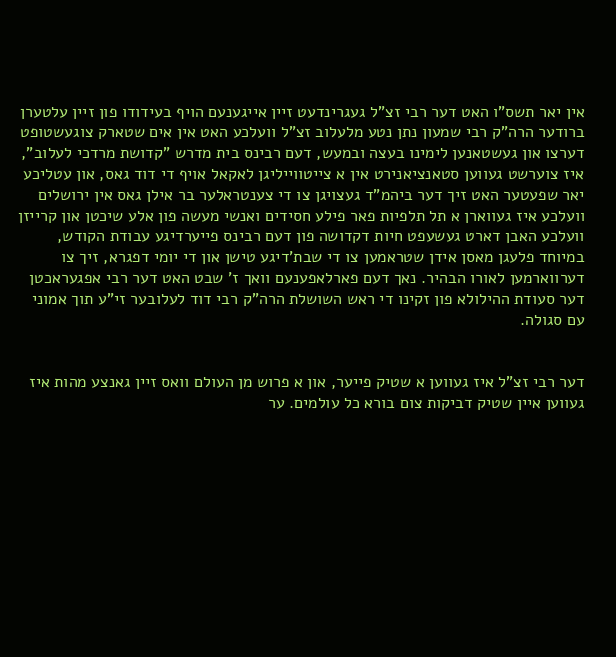אין יאר תשס"ו האט דער רבי זצ"ל געגרינדעט זיין אייגענעם הויף בעידודו פון זיין עלטערן ברודער הרה"ק רבי שמעון נתן נטע מלעלוב זצ"ל וועלכע האט אין אים שטארק צוגעשטופט דערצו און געשטאנען לימינו בעצה ובמעש, דעם רבינס בית מדרש "קדושת מרדכי לעלוב", איז צוערשט געווען סטאנציאנירט אין א צייטווייליגן לאקאל אויף די דוד גאס, און עטליכע יאר שפעטער האט זיך דער ביהמ"ד געצויגן צו די צענטראלער בר אילן גאס אין ירושלים וועלכע איז געווארן א תל תלפיות פאר פילע חסידים ואנשי מעשה פון אלע שיכטן און קרייזן וועלכע האבן דארט געשעפט חיות דקדושה פון דעם רבינס פייערדיגע עבודת הקודש, במיוחד פלעגן מאסן אידן שטראמען צו די שבת'דיגע טישן און די יומי דפגרא, זיך צו דערווארמען לאורו הבהיר. נאך דעם פארלאפענעם וואך ז' שבט האט דער רבי אפגעראכטן דער סעודת ההילולא פון זקינו די ראש השושלת הרה"ק רבי דוד לעלובער זי"ע תוך אמוני עם סגולה.


דער רבי זצ"ל איז געווען א שטיק פייער, און א פרוש מן העולם וואס זיין גאנצע מהות איז געווען איין שטיק דביקות צום בורא כל עולמים. ער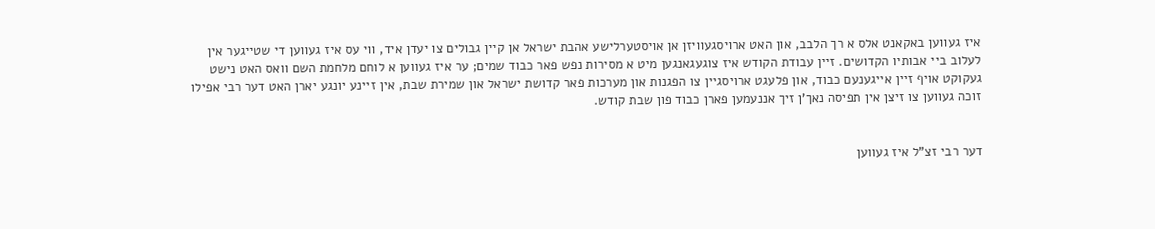איז געווען באקאנט אלס א רך הלבב, און האט ארויסגעוויזן אן אויסטערלישע אהבת ישראל אן קיין גבולים צו יעדן איד, ווי עס איז געווען די שטייגער אין לעלוב ביי אבותיו הקדושים. זיין עבודת הקודש איז צוגעגאנגען מיט א מסירות נפש פאר כבוד שמים; ער איז געווען א לוחם מלחמת השם וואס האט נישט געקוקט אויף זיין אייגענעם כבוד, און פלעגט ארויסגיין צו הפגנות און מערכות פאר קדושת ישראל און שמירת שבת, אין זיינע יונגע יארן האט דער רבי אפילו זוכה געווען צו זיצן אין תפיסה נאך'ן זיך אננעמען פארן כבוד פון שבת קודש.


דער רבי זצ"ל איז געווען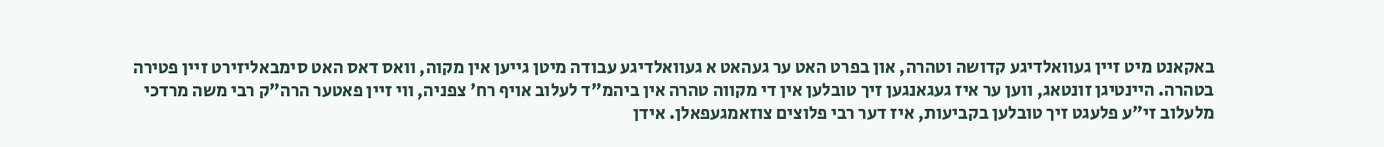באקאנט מיט זיין געוואלדיגע קדושה וטהרה, און בפרט האט ער געהאט א געוואלדיגע עבודה מיטן גייען אין מקוה, וואס דאס האט סימבאליזירט זיין פטירה בטהרה. היינטיגן זונטאג, ווען ער איז געגאנגען זיך טובלען אין די מקווה טהרה אין ביהמ"ד לעלוב אויף רח' צפניה, ווי זיין פאטער הרה"ק רבי משה מרדכי מלעלוב זי"ע פלעגט זיך טובלען בקביעות, איז דער רבי פלוצים צוזאמגעפאלן. אידן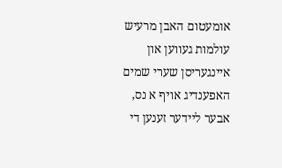אומעטום האבן מרעיש עולמות געווען און איינגעריסן שערי שמים האפענדיג אויף א נס, אבער ליידער זענען די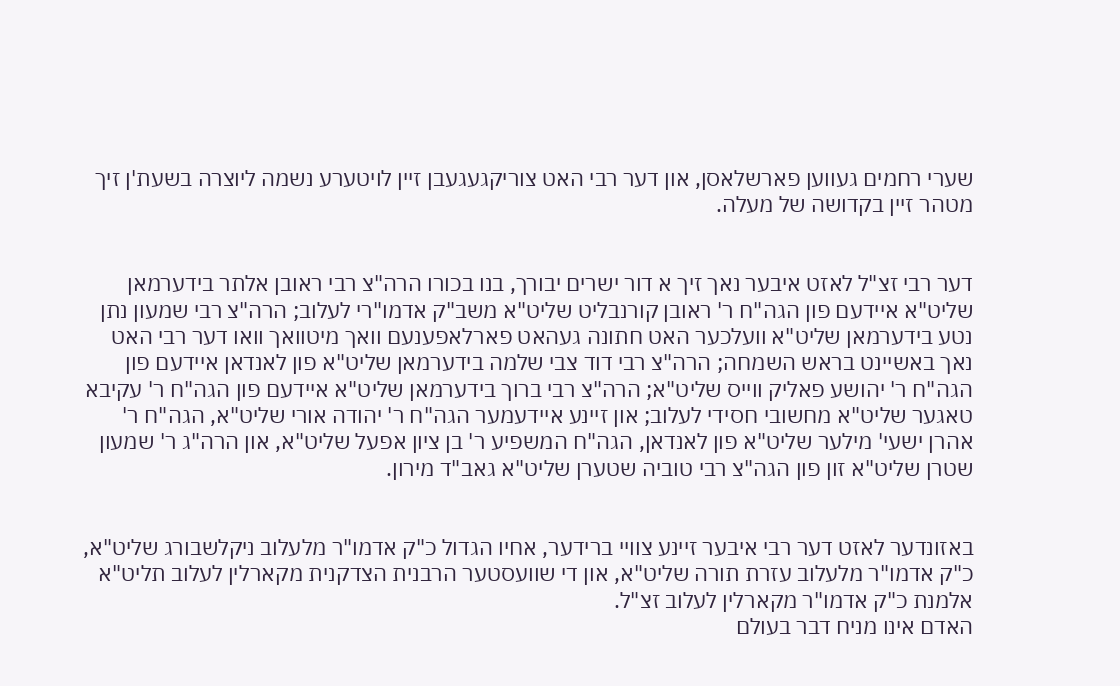שערי רחמים געווען פארשלאסן, און דער רבי האט צוריקגעגעבן זיין לויטערע נשמה ליוצרה בשעת'ן זיך מטהר זיין בקדושה של מעלה.


דער רבי זצ"ל לאזט איבער נאך זיך א דור ישרים יבורך, בנו בכורו הרה"צ רבי ראובן אלתר בידערמאן שליט"א איידעם פון הגה"ח ר' ראובן קורנבליט שליט"א משב"ק אדמו"רי לעלוב; הרה"צ רבי שמעון נתן נטע בידערמאן שליט"א וועלכער האט חתונה געהאט פארלאפענעם וואך מיטוואך וואו דער רבי האט נאך באשיינט בראש השמחה; הרה"צ רבי דוד צבי שלמה בידערמאן שליט"א פון לאנדאן איידעם פון הגה"ח ר' יהושע פאליק ווייס שליט"א; הרה"צ רבי ברוך בידערמאן שליט"א איידעם פון הגה"ח ר' עקיבא טאגער שליט"א מחשובי חסידי לעלוב; און זיינע איידעמער הגה"ח ר' יהודה אורי שליט"א, הגה"ח ר' אהרן ישעי' מילער שליט"א פון לאנדאן, הגה"ח המשפיע ר' בן ציון אפעל שליט"א, און הרה"ג ר' שמעון שטרן שליט"א זון פון הגה"צ רבי טוביה שטערן שליט"א גאב"ד מירון.


באזונדער לאזט דער רבי איבער זיינע צוויי ברידער, אחיו הגדול כ"ק אדמו"ר מלעלוב ניקלשבורג שליט"א, כ"ק אדמו"ר מלעלוב עזרת תורה שליט"א, און די שוועסטער הרבנית הצדקנית מקארלין לעלוב תליט"א אלמנת כ"ק אדמו"ר מקארלין לעלוב זצ"ל.
האדם אינו מניח דבר בעולם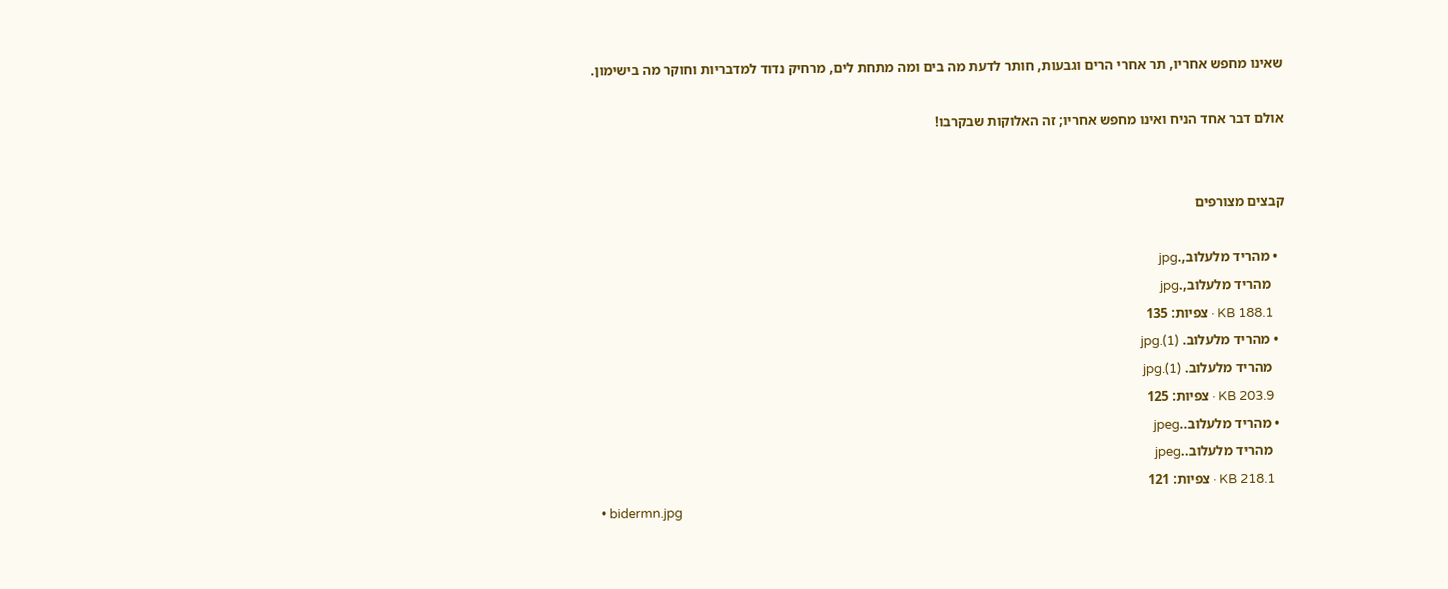שאינו מחפש אחריו, תר אחרי הרים וגבעות, חותר לדעת מה בים ומה מתחת לים, מרחיק נדוד למדבריות וחוקר מה בישימון.

אולם דבר אחד הניח ואינו מחפש אחריו; זה האלוקות שבקרבו!


קבצים מצורפים

  • מהריד מלעלוב,.jpg
    מהריד מלעלוב,.jpg
    KB 188.1 · צפיות: 135
  • מהריד מלעלוב. (1).jpg
    מהריד מלעלוב. (1).jpg
    KB 203.9 · צפיות: 125
  • מהריד מלעלוב..jpeg
    מהריד מלעלוב..jpeg
    KB 218.1 · צפיות: 121
  • bidermn.jpg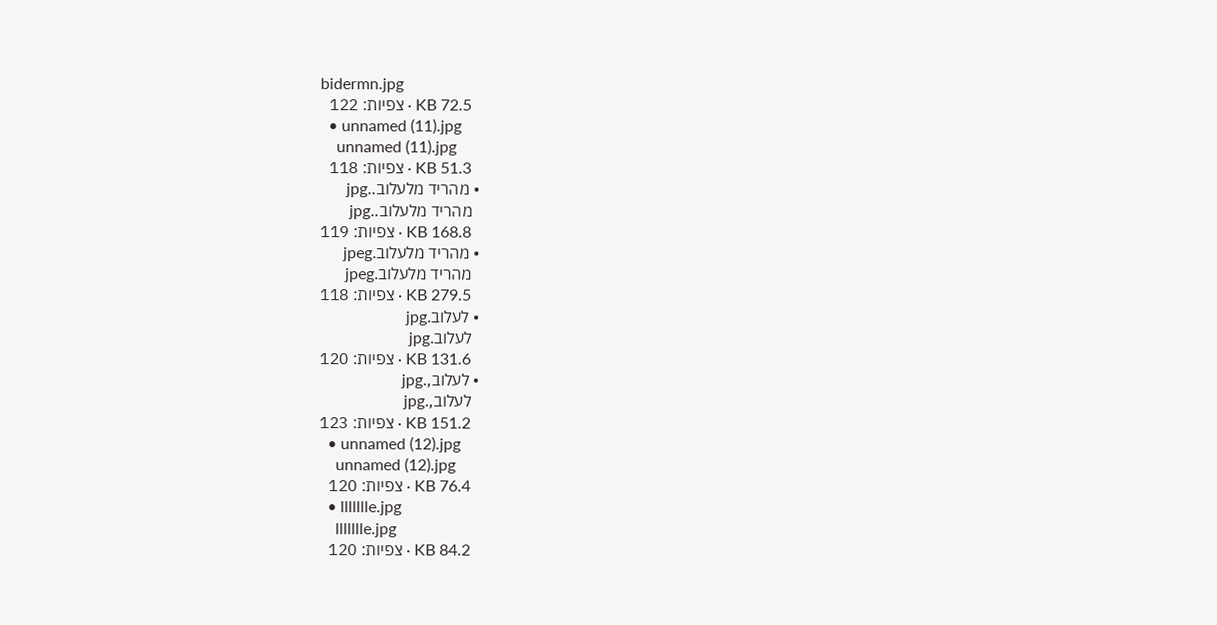bidermn.jpg
    KB 72.5 · צפיות: 122
  • unnamed (11).jpg
    unnamed (11).jpg
    KB 51.3 · צפיות: 118
  • מהריד מלעלוב..jpg
    מהריד מלעלוב..jpg
    KB 168.8 · צפיות: 119
  • מהריד מלעלוב.jpeg
    מהריד מלעלוב.jpeg
    KB 279.5 · צפיות: 118
  • לעלוב.jpg
    לעלוב.jpg
    KB 131.6 · צפיות: 120
  • לעלוב,.jpg
    לעלוב,.jpg
    KB 151.2 · צפיות: 123
  • unnamed (12).jpg
    unnamed (12).jpg
    KB 76.4 · צפיות: 120
  • llllllle.jpg
    llllllle.jpg
    KB 84.2 · צפיות: 120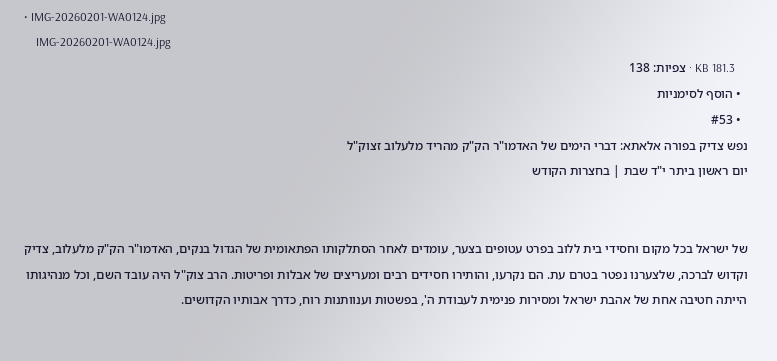• IMG-20260201-WA0124.jpg
    IMG-20260201-WA0124.jpg
    KB 181.3 · צפיות: 138
  • הוסף לסימניות
  • #53
נפש צדיק בפורה אלאתא: דברי הימים של האדמו"ר הק"ק מהריד מלעלוב זצוק"ל
יום ראשון ביתר י"ד שבת | בחצרות הקודש


של ישראל בכל מקום וחסידי בית ללוב בפרט עטופים בצער, עומדים לאחר הסתלקותו הפתאומית של הגדול בנקים, האדמו"ר הק"ק מלעלוב, צדיק וקדוש לברכה, שלצערנו נפטר בטרם עת. הם נקרעו, והותירו חסידים רבים ומעריצים של אבלות ופריטות. הרב צוק"ל היה עובד השם, וכל מנהיגותו הייתה חטיבה אחת של אהבת ישראל ומסירות פנימית לעבודת ה', בפשטות וענוותנות רוח, כדרך אבותיו הקדושים.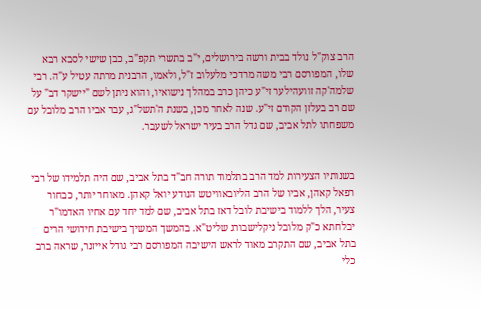הרב צוק"ל נולד בבית ורשה בירושלים, י"ב בתשרי תקפ"ב, כבן שישי לסבא רבא שלו, המפורסם רבי משה מרדכי מלעלוב ז"ל, ולאמו, הרבנית מרתה עטיל ע"ה. רבי שלמה'קה זוועהילער זי"ע כיהן כרב במהלך נישואיו, והוא ניתן לשם "יישקר דב" על שם רב בעלזן הקודם זי"ע. שנה לאחר מכן, בשנת ה'תשל"ג, עבר אביו הרב מלובל עם משפחתו לתל אביב, שם גדל הרב בעיר ישראל לשעבר.


בשנותיו הצעירות למד הרב בתלמוד תורה חב"ד בתל אביב, שם היה תלמידו של רבי רפאל קאהן, אביו של הרב הליובאוויטש הנודע יואל קאהן. מאוחר יותר, כבחור צעיר, הלך ללמוד בישיבת לובל דאז בתל אביב, שם למד יחד עם אחיו האדמו"ר יבלחתא כ"ק מלובל ניקלישבורג שליט"א. בהמשך המשיך בישיבת חידושי הרים בתל אביב, שם התקרב מאוד לראש הישיבה המפורסם רבי גודל אייזנר, שראה ברב כלי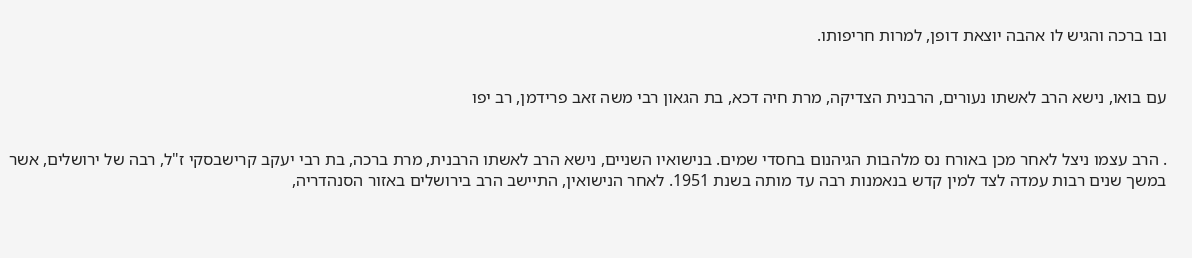ובו ברכה והגיש לו אהבה יוצאת דופן, למרות חריפותו.


עם בואו, נישא הרב לאשתו נעורים, הרבנית הצדיקה, מרת חיה דכא, בת הגאון רבי משה זאב פרידמן, רב יפו


. הרב עצמו ניצל לאחר מכן באורח נס מלהבות הגיהנום בחסדי שמים. בנישואיו השניים, נישא הרב לאשתו הרבנית, מרת ברכה, בת רבי יעקב קרישבסקי ז"ל, רבה של ירושלים, אשר במשך שנים רבות עמדה לצד למין קדש בנאמנות רבה עד מותה בשנת 1951. לאחר הנישואין, התיישב הרב בירושלים באזור הסנהדריה,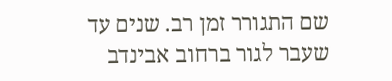שם התגורר זמן רב. שנים עד שעבר לגור ברחוב אבינדב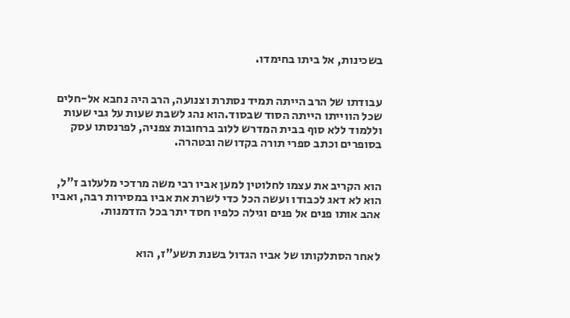בשכינות, אל ביתו בחימדו.


עבודתו של הרב הייתה תמיד נסתרת וצנועה, הרב היה נחבא אל-חלים שכל הווייתו הייתה הסוד שבסוד.הוא נהג לשבת שעות על גבי שעות וללמוד ללא סוף בבית המדרש ללוב ברחובות צפניה, לפרנסתו עסק בסופרים וכתב ספרי תורה בקדושה ובטהרה.


הוא הקריב את עצמו לחלוטין למען אביו רבי משה מרדכי מלעלוב ז"ל, הוא לא דאג לכבודו ועשה הכל כדי לשרת את אביו במסירות רבה, ואביו אהב אותו פנים אל פנים וגילה כלפיו חסד יתר בכל הזדמנות.


לאחר הסתלקותו של אביו הגדול בשנת תשע"ז, הוא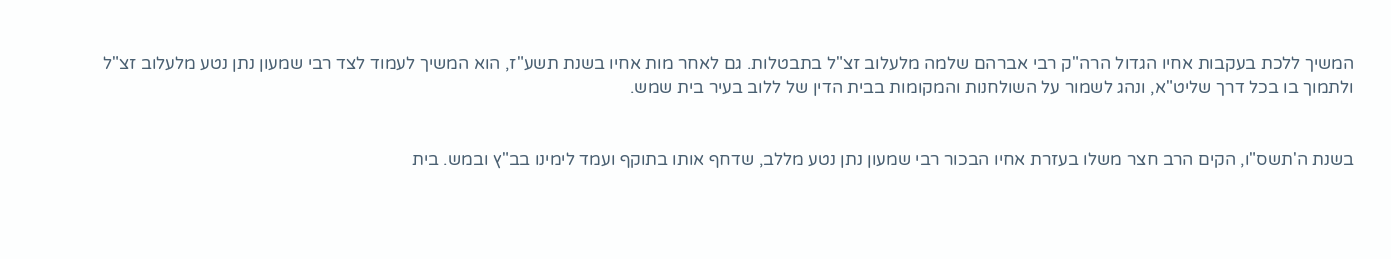המשיך ללכת בעקבות אחיו הגדול הרה"ק רבי אברהם שלמה מלעלוב זצ"ל בתבטלות. גם לאחר מות אחיו בשנת תשע"ז, הוא המשיך לעמוד לצד רבי שמעון נתן נטע מלעלוב זצ"ל ולתמוך בו בכל דרך שליט"א, ונהג לשמור על השולחנות והמקומות בבית הדין של ללוב בעיר בית שמש.


בשנת ה'תשס"ו, הקים הרב חצר משלו בעזרת אחיו הבכור רבי שמעון נתן נטע מללב, שדחף אותו בתוקף ועמד לימינו בב"ץ ובמש. בית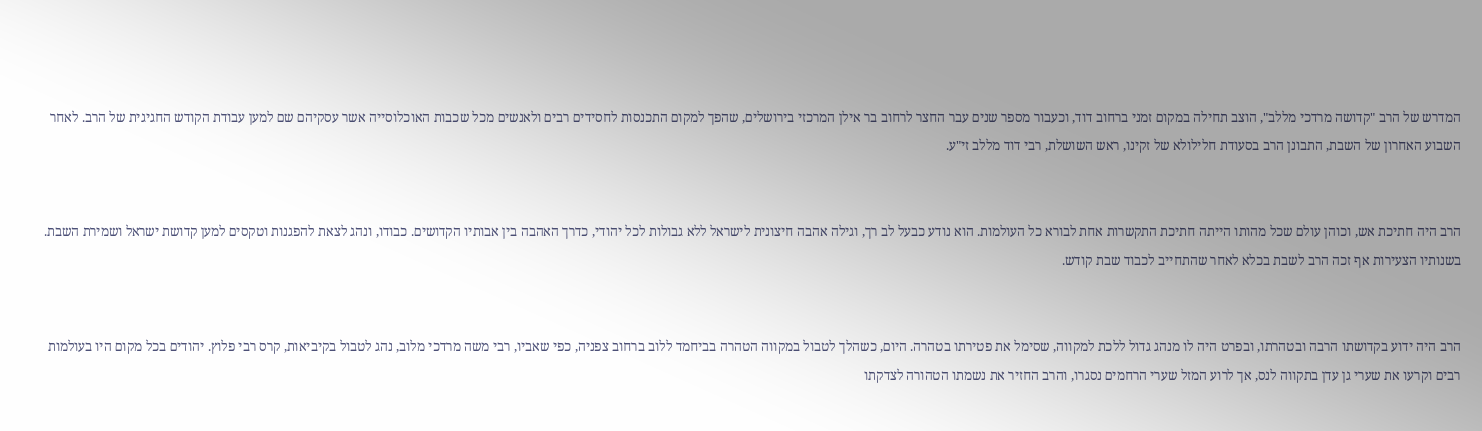המדרש של הרב "קדושה מרדכי מללב", הוצב תחילה במקום זמני ברחוב דוד, וכעבור מספר שנים עבר החצר לרחוב בר אילן המרכזי בירושלים, שהפך למקום התכנסות לחסידים רבים ולאנשים מכל שכבות האוכלוסייה אשר עסקיהם שם למען עבודת הקודש החגיגית של הרב. לאחר השבוע האחרון של השבת, התבונן הרב בסעודת חלילולא של זקינו, ראש השושלת, רבי דוד מללב זי"ע.


הרב היה חתיכת אש, וכוהן עולם שכל מהותו הייתה חתיכת התקשרות אחת לבורא כל העולמות. הוא נודע כבעל לב רך, וגילה אהבה חיצונית לישראל ללא גבולות לכל יהודי, כדרך האהבה בין אבותיו הקדושים. כבודו, ונהג לצאת להפגנות וטקסים למען קדושת ישראל ושמירת השבת. בשנותיו הצעירות אף זכה הרב לשבת בכלא לאחר שהתחייב לכבוד שבת קודש.


הרב היה ידוע בקדושתו הרבה ובטהרתו, ובפרט היה לו מנהג גדול ללכת למקווה, שסימל את פטירתו בטהרה. היום, כשהלך לטבול במקווה הטהרה בביחמד ללוב ברחוב צפניה, כפי שאביו, רבי משה מרדכי מלוב, נהג לטבול בקיביאות, קרס רבי פלוץ. יהודים בכל מקום היו בעולמות רבים וקרעו את שערי גן עדן בתקווה לנס, אך לרוע המזל שערי הרחמים נסגרו, והרב החזיר את נשמתו הטהורה לצדקתו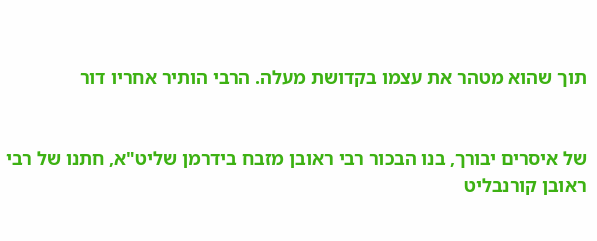תוך שהוא מטהר את עצמו בקדושת מעלה. הרבי הותיר אחריו דור


של איסרים יבורך, בנו הבכור רבי ראובן מזבח בידרמן שליט"א, חתנו של רבי ראובן קורנבליט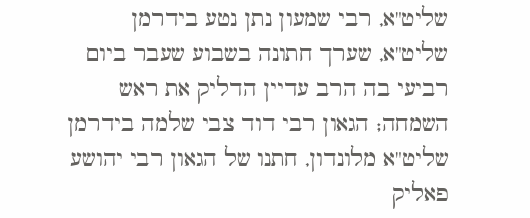שליט"א, רבי שמעון נתן נטע בידרמן שליט"א, שערך חתונה בשבוע שעבר ביום רביעי בה הרב עדיין הדליק את ראש השמחה; הגאון רבי דוד צבי שלמה בידרמן שליט"א מלונדון, חתנו של הגאון רבי יהושע פאליק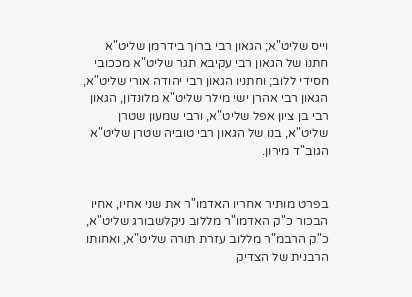וייס שליט"א; הגאון רבי ברוך בידרמן שליט"א חתנו של הגאון רבי עקיבא תגר שליט"א מככובי חסידי ללוב; וחתניו הגאון רבי יהודה אורי שליט"א, הגאון רבי אהרן ישי מילר שליט"א מלונדון, הגאון רבי בן ציון אפל שליט"א, ורבי שמעון שטרן שליט"א, בנו של הגאון רבי טוביה שטרן שליט"א הגוב"ד מירון.


בפרט מותיר אחריו האדמו"ר את שני אחיו, אחיו הבכור כ"ק האדמו"ר מללוב ניקלשבורג שליט"א, כ"ק הרבמ"ר מללוב עזרת תורה שליט"א, ואחותו הרבנית של הצדיק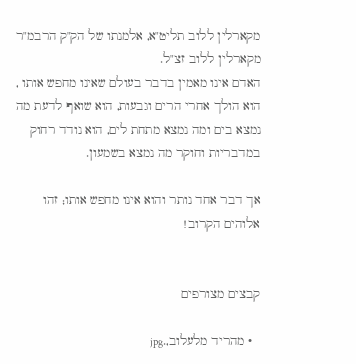מקארלין ללוב תליט"א, אלמנתו של הק"ק הרבמ"ר מקארלין ללוב זצ"ל.
האדם אינו מאמין בדבר בעולם שאינו מחפש אותו , הוא הולך אחרי הרים וגבעות, הוא שואף לדעת מה נמצא בים ומה נמצא מתחת לים, הוא נודד רחוק במדבריות וחוקר מה נמצא בשמעון.

אך דבר אחד נותר והוא אינו מחפש אותו; זהו אלוהים הקרוב!


קבצים מצורפים

  • מהריד מלעלוב,.jpg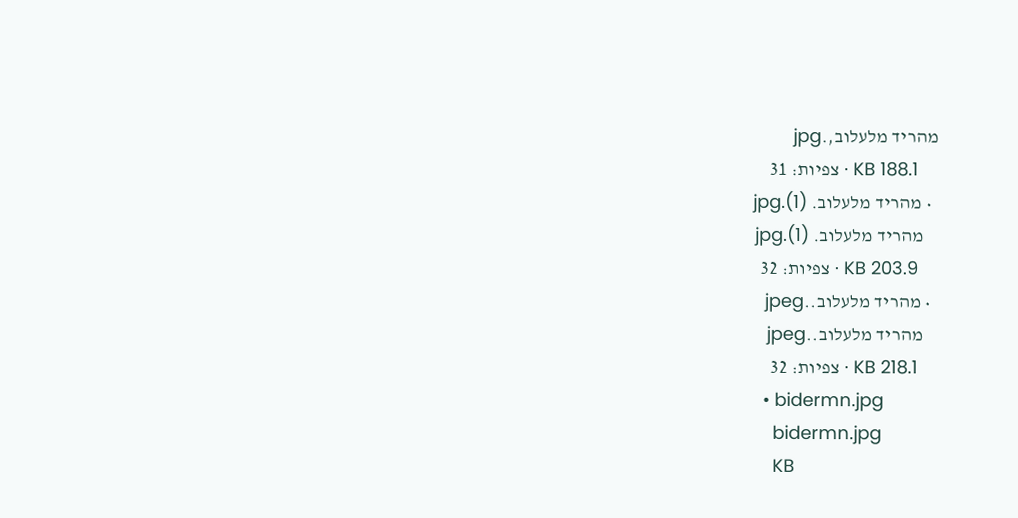מהריד מלעלוב,.jpg
    KB 188.1 · צפיות: 31
  • מהריד מלעלוב. (1).jpg
    מהריד מלעלוב. (1).jpg
    KB 203.9 · צפיות: 32
  • מהריד מלעלוב..jpeg
    מהריד מלעלוב..jpeg
    KB 218.1 · צפיות: 32
  • bidermn.jpg
    bidermn.jpg
    KB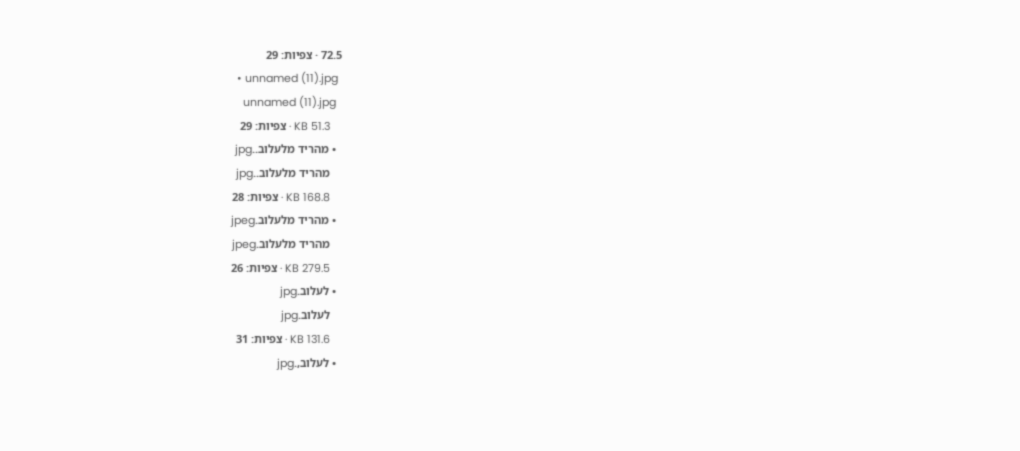72.5 · צפיות: 29
  • unnamed (11).jpg
    unnamed (11).jpg
    KB 51.3 · צפיות: 29
  • מהריד מלעלוב..jpg
    מהריד מלעלוב..jpg
    KB 168.8 · צפיות: 28
  • מהריד מלעלוב.jpeg
    מהריד מלעלוב.jpeg
    KB 279.5 · צפיות: 26
  • לעלוב.jpg
    לעלוב.jpg
    KB 131.6 · צפיות: 31
  • לעלוב,.jpg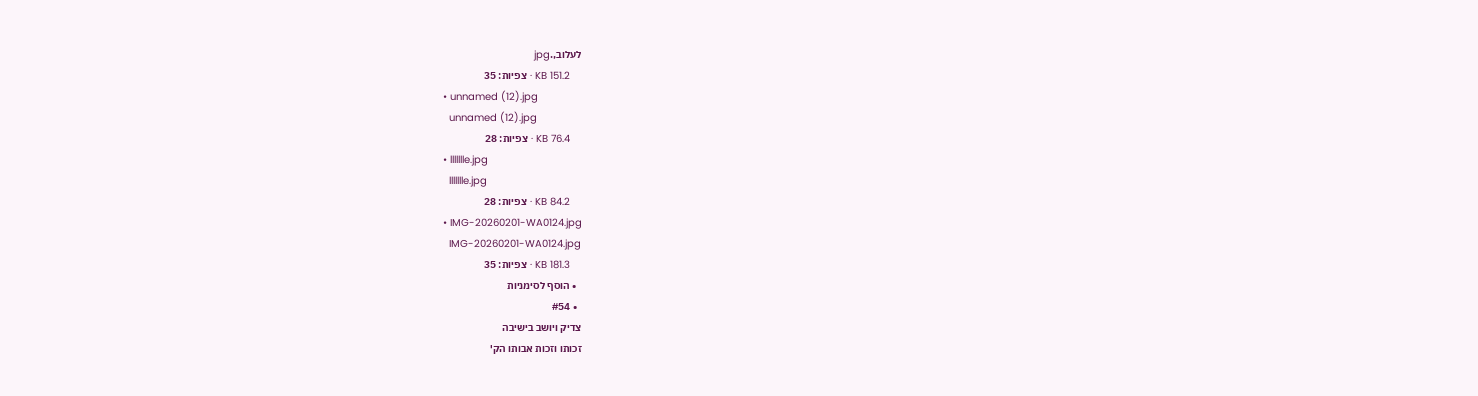לעלוב,.jpg
    KB 151.2 · צפיות: 35
  • unnamed (12).jpg
    unnamed (12).jpg
    KB 76.4 · צפיות: 28
  • llllllle.jpg
    llllllle.jpg
    KB 84.2 · צפיות: 28
  • IMG-20260201-WA0124.jpg
    IMG-20260201-WA0124.jpg
    KB 181.3 · צפיות: 35
  • הוסף לסימניות
  • #54
צדיק ויושב בישיבה
זכותו וזכות אבותו הק'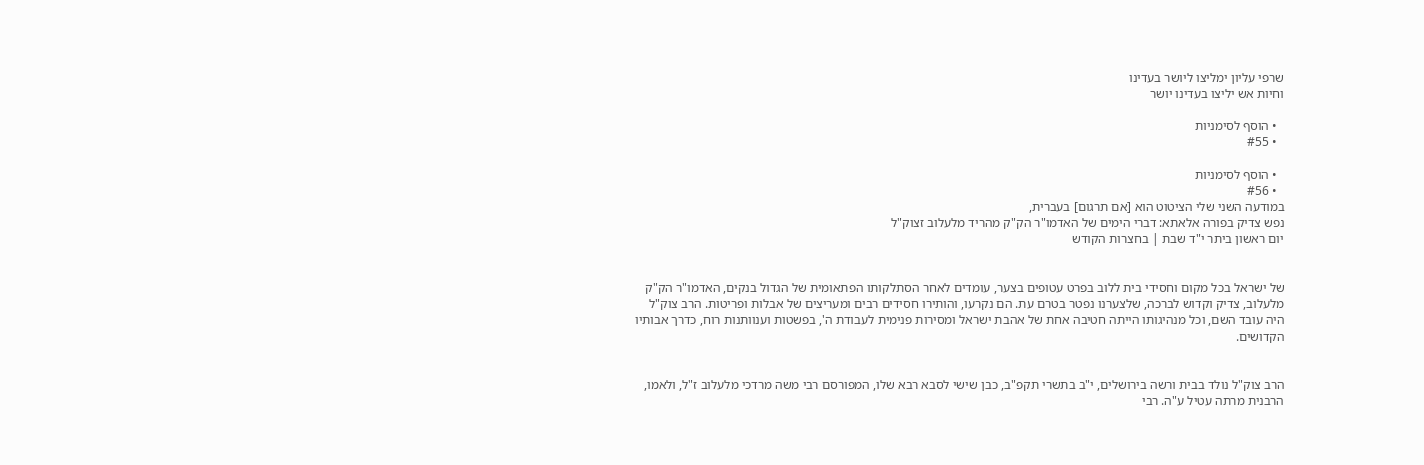שרפי עליון ימליצו ליושר בעדינו
וחיות אש יליצו בעדינו יושר

  • הוסף לסימניות
  • #55

  • הוסף לסימניות
  • #56
במודעה השני שלי הציטוט הוא [אם תרגום] בעברית,
נפש צדיק בפורה אלאתא: דברי הימים של האדמו"ר הק"ק מהריד מלעלוב זצוק"ל
יום ראשון ביתר י"ד שבת | בחצרות הקודש


של ישראל בכל מקום וחסידי בית ללוב בפרט עטופים בצער, עומדים לאחר הסתלקותו הפתאומית של הגדול בנקים, האדמו"ר הק"ק מלעלוב, צדיק וקדוש לברכה, שלצערנו נפטר בטרם עת. הם נקרעו, והותירו חסידים רבים ומעריצים של אבלות ופריטות. הרב צוק"ל היה עובד השם, וכל מנהיגותו הייתה חטיבה אחת של אהבת ישראל ומסירות פנימית לעבודת ה', בפשטות וענוותנות רוח, כדרך אבותיו הקדושים.


הרב צוק"ל נולד בבית ורשה בירושלים, י"ב בתשרי תקפ"ב, כבן שישי לסבא רבא שלו, המפורסם רבי משה מרדכי מלעלוב ז"ל, ולאמו, הרבנית מרתה עטיל ע"ה. רבי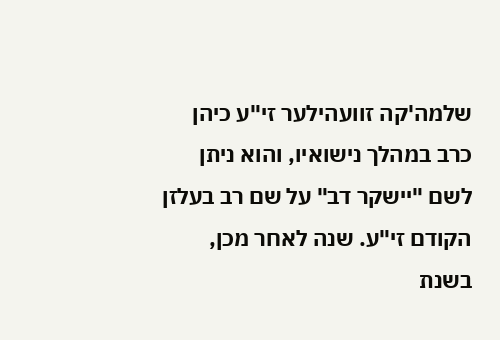שלמה'קה זוועהילער זי"ע כיהן כרב במהלך נישואיו, והוא ניתן לשם "יישקר דב" על שם רב בעלזן הקודם זי"ע. שנה לאחר מכן, בשנת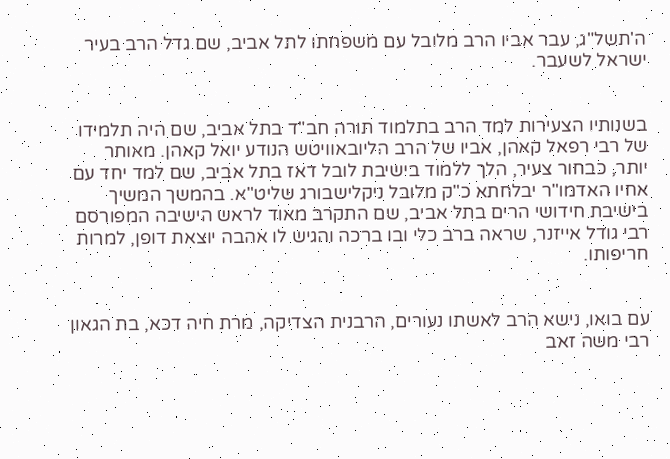ה'תשל"ג, עבר אביו הרב מלובל עם משפחתו לתל אביב, שם גדל הרב בעיר ישראל לשעבר.


בשנותיו הצעירות למד הרב בתלמוד תורה חב"ד בתל אביב, שם היה תלמידו של רבי רפאל קאהן, אביו של הרב הליובאוויטש הנודע יואל קאהן. מאוחר יותר, כבחור צעיר, הלך ללמוד בישיבת לובל דאז בתל אביב, שם למד יחד עם אחיו האדמו"ר יבלחתא כ"ק מלובל ניקלישבורג שליט"א. בהמשך המשיך בישיבת חידושי הרים בתל אביב, שם התקרב מאוד לראש הישיבה המפורסם רבי גודל אייזנר, שראה ברב כלי ובו ברכה והגיש לו אהבה יוצאת דופן, למרות חריפותו.


עם בואו, נישא הרב לאשתו נעורים, הרבנית הצדיקה, מרת חיה דכא, בת הגאון רבי משה זאב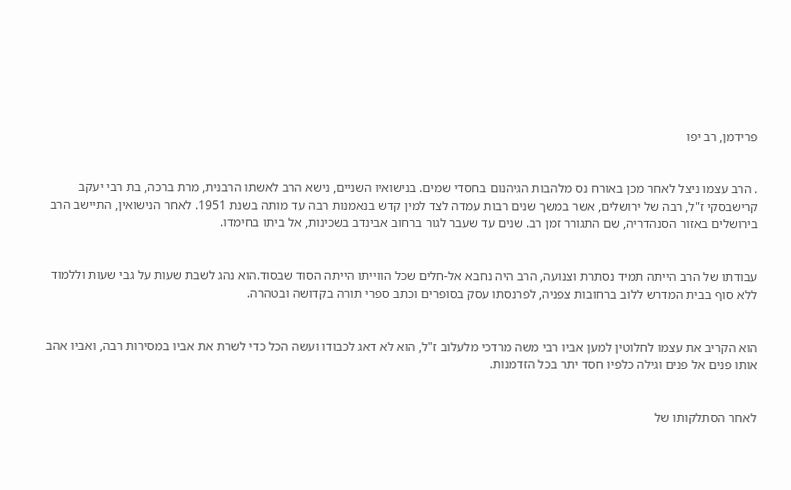פרידמן, רב יפו


. הרב עצמו ניצל לאחר מכן באורח נס מלהבות הגיהנום בחסדי שמים. בנישואיו השניים, נישא הרב לאשתו הרבנית, מרת ברכה, בת רבי יעקב קרישבסקי ז"ל, רבה של ירושלים, אשר במשך שנים רבות עמדה לצד למין קדש בנאמנות רבה עד מותה בשנת 1951. לאחר הנישואין, התיישב הרב בירושלים באזור הסנהדריה, שם התגורר זמן רב. שנים עד שעבר לגור ברחוב אבינדב בשכינות, אל ביתו בחימדו.


עבודתו של הרב הייתה תמיד נסתרת וצנועה, הרב היה נחבא אל-חלים שכל הווייתו הייתה הסוד שבסוד.הוא נהג לשבת שעות על גבי שעות וללמוד ללא סוף בבית המדרש ללוב ברחובות צפניה, לפרנסתו עסק בסופרים וכתב ספרי תורה בקדושה ובטהרה.


הוא הקריב את עצמו לחלוטין למען אביו רבי משה מרדכי מלעלוב ז"ל, הוא לא דאג לכבודו ועשה הכל כדי לשרת את אביו במסירות רבה, ואביו אהב אותו פנים אל פנים וגילה כלפיו חסד יתר בכל הזדמנות.


לאחר הסתלקותו של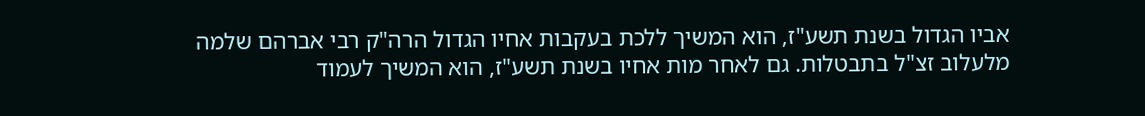אביו הגדול בשנת תשע"ז, הוא המשיך ללכת בעקבות אחיו הגדול הרה"ק רבי אברהם שלמה מלעלוב זצ"ל בתבטלות. גם לאחר מות אחיו בשנת תשע"ז, הוא המשיך לעמוד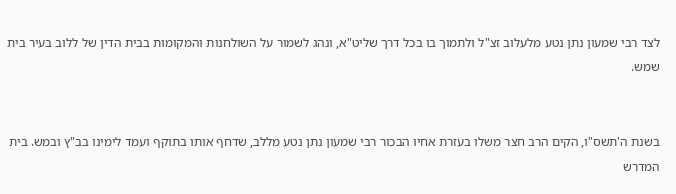לצד רבי שמעון נתן נטע מלעלוב זצ"ל ולתמוך בו בכל דרך שליט"א, ונהג לשמור על השולחנות והמקומות בבית הדין של ללוב בעיר בית שמש.


בשנת ה'תשס"ו, הקים הרב חצר משלו בעזרת אחיו הבכור רבי שמעון נתן נטע מללב, שדחף אותו בתוקף ועמד לימינו בב"ץ ובמש. בית המדרש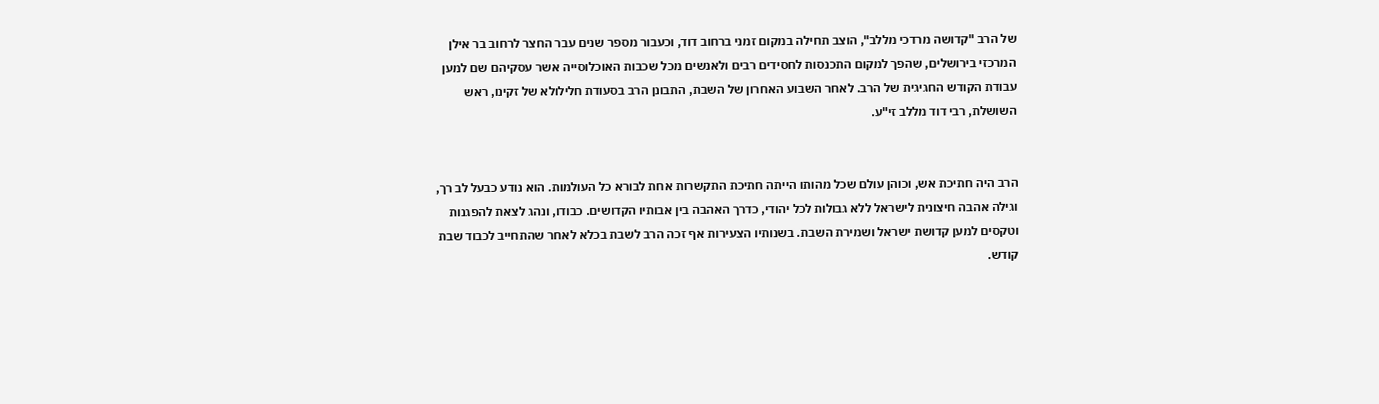של הרב "קדושה מרדכי מללב", הוצב תחילה במקום זמני ברחוב דוד, וכעבור מספר שנים עבר החצר לרחוב בר אילן המרכזי בירושלים, שהפך למקום התכנסות לחסידים רבים ולאנשים מכל שכבות האוכלוסייה אשר עסקיהם שם למען עבודת הקודש החגיגית של הרב. לאחר השבוע האחרון של השבת, התבונן הרב בסעודת חלילולא של זקינו, ראש השושלת, רבי דוד מללב זי"ע.


הרב היה חתיכת אש, וכוהן עולם שכל מהותו הייתה חתיכת התקשרות אחת לבורא כל העולמות. הוא נודע כבעל לב רך, וגילה אהבה חיצונית לישראל ללא גבולות לכל יהודי, כדרך האהבה בין אבותיו הקדושים. כבודו, ונהג לצאת להפגנות וטקסים למען קדושת ישראל ושמירת השבת. בשנותיו הצעירות אף זכה הרב לשבת בכלא לאחר שהתחייב לכבוד שבת קודש.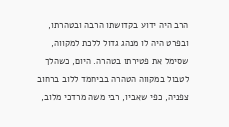הרב היה ידוע בקדושתו הרבה ובטהרתו, ובפרט היה לו מנהג גדול ללכת למקווה, שסימל את פטירתו בטהרה. היום, כשהלך לטבול במקווה הטהרה בביחמד ללוב ברחוב צפניה, כפי שאביו, רבי משה מרדכי מלוב,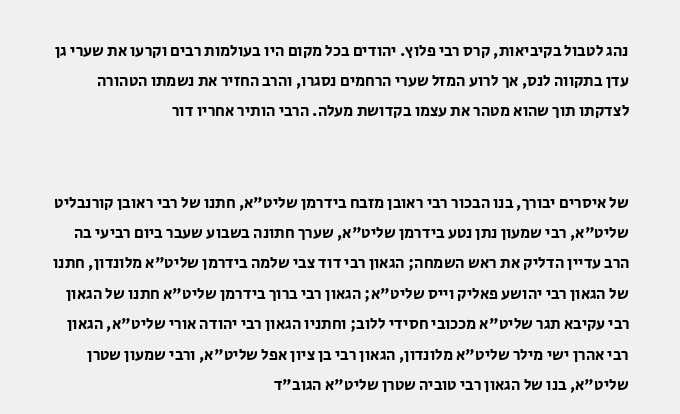נהג לטבול בקיביאות, קרס רבי פלוץ. יהודים בכל מקום היו בעולמות רבים וקרעו את שערי גן עדן בתקווה לנס, אך לרוע המזל שערי הרחמים נסגרו, והרב החזיר את נשמתו הטהורה לצדקתו תוך שהוא מטהר את עצמו בקדושת מעלה. הרבי הותיר אחריו דור


של איסרים יבורך, בנו הבכור רבי ראובן מזבח בידרמן שליט"א, חתנו של רבי ראובן קורנבליט שליט"א, רבי שמעון נתן נטע בידרמן שליט"א, שערך חתונה בשבוע שעבר ביום רביעי בה הרב עדיין הדליק את ראש השמחה; הגאון רבי דוד צבי שלמה בידרמן שליט"א מלונדון, חתנו של הגאון רבי יהושע פאליק וייס שליט"א; הגאון רבי ברוך בידרמן שליט"א חתנו של הגאון רבי עקיבא תגר שליט"א מככובי חסידי ללוב; וחתניו הגאון רבי יהודה אורי שליט"א, הגאון רבי אהרן ישי מילר שליט"א מלונדון, הגאון רבי בן ציון אפל שליט"א, ורבי שמעון שטרן שליט"א, בנו של הגאון רבי טוביה שטרן שליט"א הגוב"ד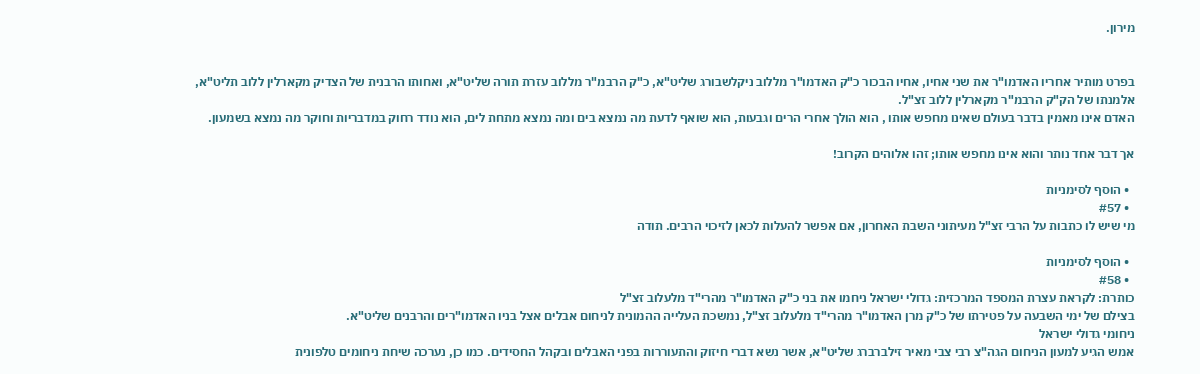מירון.


בפרט מותיר אחריו האדמו"ר את שני אחיו, אחיו הבכור כ"ק האדמו"ר מללוב ניקלשבורג שליט"א, כ"ק הרבמ"ר מללוב עזרת תורה שליט"א, ואחותו הרבנית של הצדיק מקארלין ללוב תליט"א, אלמנתו של הק"ק הרבמ"ר מקארלין ללוב זצ"ל.
האדם אינו מאמין בדבר בעולם שאינו מחפש אותו , הוא הולך אחרי הרים וגבעות, הוא שואף לדעת מה נמצא בים ומה נמצא מתחת לים, הוא נודד רחוק במדבריות וחוקר מה נמצא בשמעון.

אך דבר אחד נותר והוא אינו מחפש אותו; זהו אלוהים הקרוב!

  • הוסף לסימניות
  • #57
מי שיש לו כתבות על הרבי זצ"ל מעיתוני השבת האחרון, אם אפשר להעלות לכאן לזיכוי הרבים. תודה

  • הוסף לסימניות
  • #58
כותרת: לקראת עצרת המספד המרכזית: גדולי ישראל ניחמו את בני כ"ק האדמו"ר מהרי"ד מלעלוב זצ"ל
בצילם של ימי השבעה על פטירתו של כ"ק מרן האדמו"ר מהרי"ד מלעלוב זצ"ל, נמשכת העלייה ההמונית לניחום אבלים אצל בניו האדמו"רים והרבנים שליט"א.
ניחומי גדולי ישראל
אמש הגיע למעון הניחום הגה"צ רבי צבי מאיר זילברברג שליט"א, אשר נשא דברי חיזוק והתעוררות בפני האבלים ובקהל החסידים. כמו כן, נערכה שיחת ניחומים טלפונית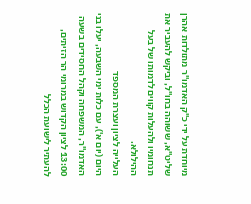מיוחדת על ידי כ"ק האדמו"ר מתולדות אהרן שליט"א, ששוהה בחו"ל, וביקש להעביר את תנחומיו ולהעלות קווים לדמותו של בעל ההילולא.
העלייה לציון ועצרת המספד
היום (יום א'), עם כלות ימי השבעה, יעלו בני האדמו"ר, המשפחה וקהל החסידים בשעה 13:00 לציון הקדוש במרומי הר הזיתים, להעתיר לישועת הכלל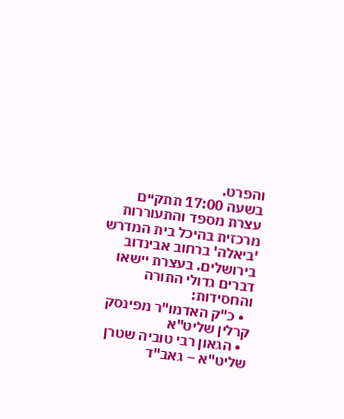והפרט.
בשעה 17:00 תתקיים עצרת מספד והתעוררות מרכזית בהיכל בית המדרש 'ביאלה' ברחוב אבינדוב בירושלים. בעצרת יישאו דברים גדולי התורה והחסידות:
  • כ"ק האדמו"ר מפינסק קרלין שליט"א
  • הגאון רבי טוביה שטרן שליט"א – גאב"ד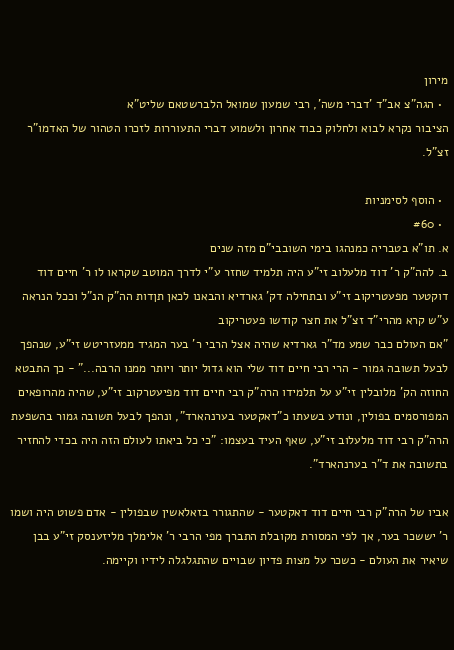מירון
  • הגה"צ אב"ד 'דברי משה', רבי שמעון שמואל הלברשטאם שליט"א
הציבור נקרא לבוא ולחלוק כבוד אחרון ולשמוע דברי התעוררות לזכרו הטהור של האדמו"ר זצ"ל.

  • הוסף לסימניות
  • #60
א. תו"א בטבריה כמנהגו בימי השובבי"ם מזה שנים
ב. להה"ק ר' דוד מלעלוב זי"ע היה תלמיד שחזר ע"י לדרך המוטב שקראו לו ר' חיים דוד דוקטער מפעטריקוב זי"ע ובתחילה דק' גארדיא והבאנו לכאן תןדות הה"ק הנ"ל וככל הנראה ע"ש קרא מהרי"ד זצ"ל את חצר קודשו פעטריקוב
"אם העולם כבר שמע מד"ר גארדיא שהיה אצל הרבי ר' בער המגיד ממעזריטש זי"ע, שנהפך לבעל תשובה גמור - הרי רבי חיים דוד שלי הוא גדול יותר ויותר ממנו הרבה..." - כך התבטא החוזה הק' מלובלין זי"ע על תלמידו הרה"ק רבי חיים דוד מפיעטרקוב זי"ע, שהיה מהרופאים המפורסמים בפולין, ונודע בשעתו כ"דאקטער בערנהארד", ונהפך לבעל תשובה גמור בהשפעת הרה"ק רבי דוד מלעלוב זי"ע, שאף העיד בעצמו: "כי כל ביאתו לעולם הזה היה בכדי להחזיר בתשובה את ד"ר בערנהארד".

אביו של הרה"ק רבי חיים דוד דאקטער - שהתגורר בזאלאשין שבפולין - אדם פשוט היה ושמו ר' יששכר בער, אך לפי המסורת מקובלת התברך מפי הרבי ר' אלימלך מליזענסק זי"ע בבן שיאיר את העולם - כשכר על מצות פדיון שבויים שהתגלגלה לידיו וקיימה.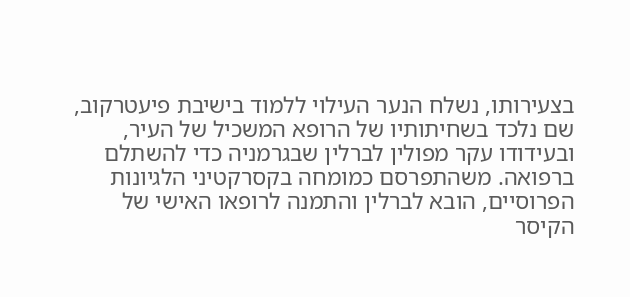בצעירותו, נשלח הנער העילוי ללמוד בישיבת פיעטרקוב, שם נלכד בשחיתותיו של הרופא המשכיל של העיר, ובעידודו עקר מפולין לברלין שבגרמניה כדי להשתלם ברפואה. משהתפרסם כמומחה בקסרקטיני הלגיונות הפרוסיים, הובא לברלין והתמנה לרופאו האישי של הקיסר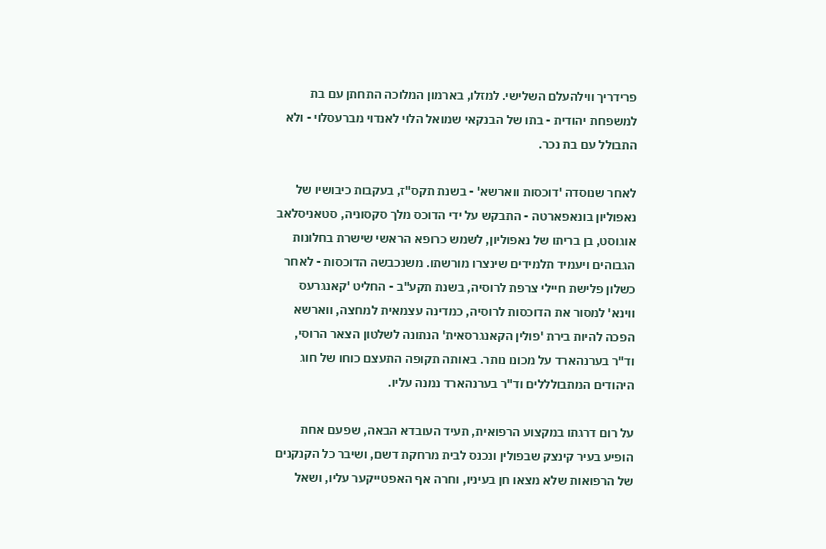פרידריך ווילהעלם השלישי. למזלו, בארמון המלוכה התחתן עם בת למשפחת יהודית - בתו של הבנקאי שמואל הלוי לאנדוי מברעסלוי - ולא התבולל עם בת נכר.

לאחר שנוסדה 'דוכסות ווארשא' - בשנת תקס"ז, בעקבות כיבושיו של נאפוליון בונאפארטה - התבקש על ידי הדוכס מלך סקסוניה, סטאניסלאב אוגוסט, בן בריתו של נאפוליון, לשמש כרופא הראשי שישרת בחלונות הגבוהים ויעמיד תלמידים שינצרו מורשתו. משנכבשה הדוכסות - לאחר כשלון פלישת חיילי צרפת לרוסיה, בשנת תקע"ב - החליט 'קאנגרעס ווינא' למסור את הדוכסות לרוסיה, כמדינה עצמאית למחצה, ווארשא הפכה להיות בירת 'פולין הקאנגרסאית' הנתונה לשלטון הצאר הרוסי, וד"ר בערנהארד על מכונו נותר. באותה תקופה התעצם כוחו של חוג היהודים המתבולללים וד"ר בערנהארד נמנה עליו.

על רום דרגתו במקצוע הרפואית, תעיד העובדא הבאה, שפעם אחת הופיע בעיר קינצק שבפולין ונכנס לבית מרחקת דשם, ושיבר כל הקנקנים של הרפואות שלא מצאו חן בעיניו, וחרה אף האפטייקער עליו, ושאל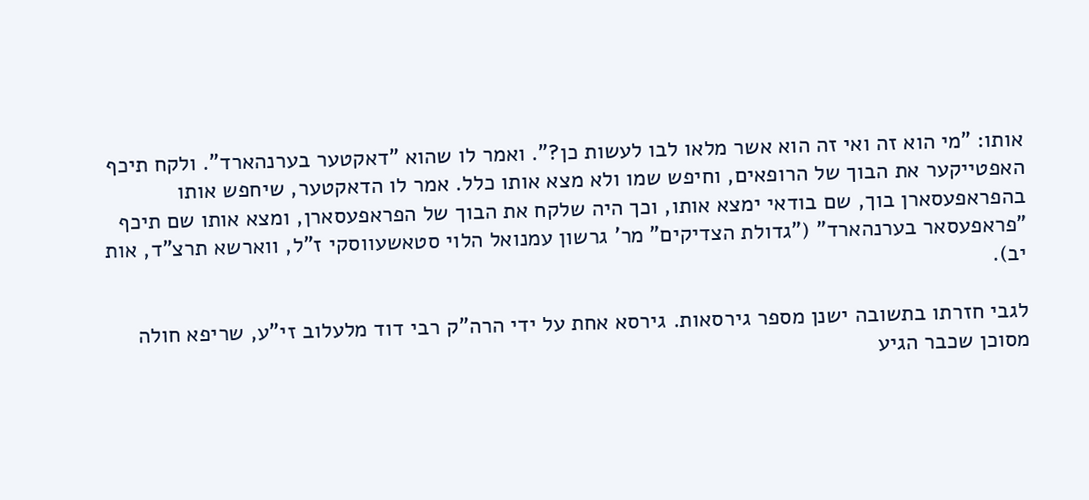אותו: "מי הוא זה ואי זה הוא אשר מלאו לבו לעשות כן?". ואמר לו שהוא "דאקטער בערנהארד". ולקח תיכף האפטייקער את הבוך של הרופאים, וחיפש שמו ולא מצא אותו כלל. אמר לו הדאקטער, שיחפש אותו בהפראפעסארן בוך, שם בודאי ימצא אותו, וכך היה שלקח את הבוך של הפראפעסארן, ומצא אותו שם תיכף "פראפעסאר בערנהארד" ("גדולת הצדיקים" מר' גרשון עמנואל הלוי סטאשעווסקי ז"ל, ווארשא תרצ"ד, אות יב).

לגבי חזרתו בתשובה ישנן מספר גירסאות. גירסא אחת על ידי הרה"ק רבי דוד מלעלוב זי"ע, שריפא חולה מסוכן שכבר הגיע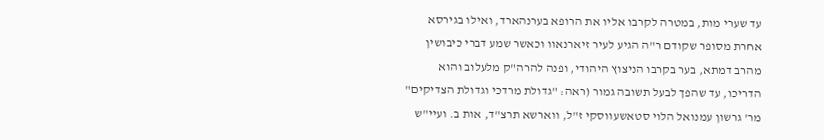עד שערי מות, במטרה לקרבו אליו את הרופא בערנהארד, ואילו בגירסא אחרת מסופר שקודם ר"ה הגיע לעיר זיארנאוו וכאשר שמע דברי כיבושין מהרב דמתא, בער בקרבו הניצוץ היהודי, ופנה להרה"ק מלעלוב והוא הדריכו, עד שהפך לבעל תשובה גמור (ראה: "גדולת מרדכי וגדולת הצדיקים" מר' גרשון עמנואל הלוי סטאשעווסקי ז"ל, ווארשא תרצ"ד, אות ב. ועיי"ש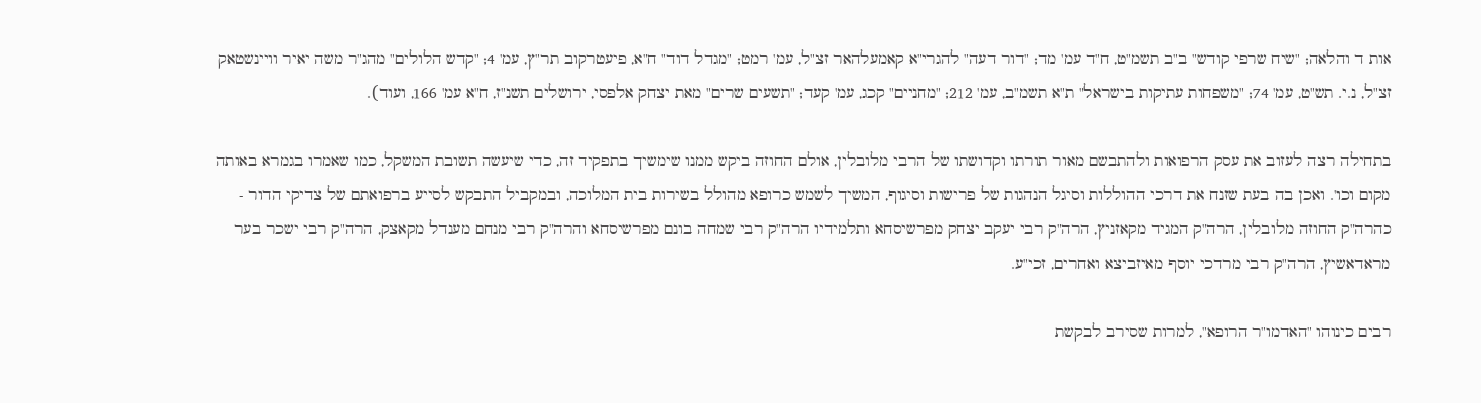אות ד והלאה; "שיח שרפי קודש" ב"ב תשמ"ט, ח"ד עמ' מד; "דור דעה" להגרי"א קאמעלהאר זצ"ל, עמ' רמט; "מגדל דוד" ח"א, פיעטרקוב תר"ץ, עמ' 4; "קדש הלולים" מהג"ר משה יאיר וויינשטאק זצ"ל, נ.י. תש"ט, עמ' 74; "משפחות עתיקות בישראל" ת"א תשמ"ב, עמ' 212; "מחניים" קכג, עמ' קעד; "תשעים שרים" מאת יצחק אלפסי, ירושלים תשנ"ז, ח"א עמ' 166, ועוד).

בתחילה רצה לעזוב את עסק הרפואות ולהתבשם מאור תורתו וקדושתו של הרבי מלובלין, אולם החוזה ביקש ממנו שימשיך בתפקיד זה, כדי שיעשה תשובת המשקל, כמו שאמרו בגמרא באותה מקום וכו'. ואכן בה בעת שזנח את דרכי ההוללות וסיגל הנהגות של פרישות וסיגוף, המשיך לשמש כרופא מהולל בשירות בית המלוכה, ובמקביל התבקש לסייע ברפואתם של צדיקי הדור - כהרה"ק החוזה מלובלין, הרה"ק המגיד מקאזניץ, הרה"ק רבי יעקב יצחק מפרשיסחא ותלמידיו הרה"ק רבי שמחה בונם מפרשיסחא והרה"ק רבי מנחם מענדל מקאצק, הרה"ק רבי ישכר בער מראדאשיץ, הרה"ק רבי מרדכי יוסף מאיזביצא ואחרים, זכי"ע.

רבים כינוהו "האדמו"ר הרופא", למרות שסירב לבקשת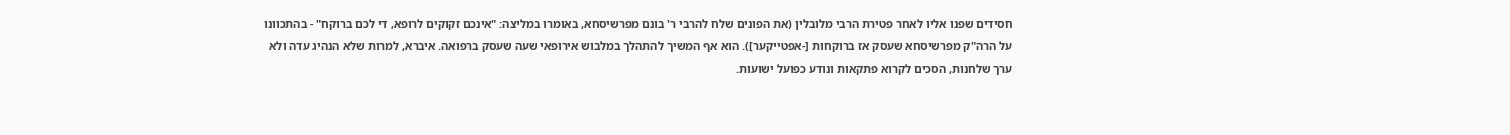חסידים שפנו אליו לאחר פטירת הרבי מלובלין (את הפונים שלח להרבי ר' בונם מפרשיסחא, באומרו במליצה: "אינכם זקוקים לרופא, די לכם ברוקח" - בהתכוונו על הרה"ק מפרשיסחא שעסק אז ברוקחות [-אפטייקער]). הוא אף המשיך להתהלך במלבוש אירופאי שעה שעסק ברפואה. איברא, למרות שלא הנהיג עדה ולא ערך שלחנות, הסכים לקרוא פתקאות ונודע כפועל ישועות.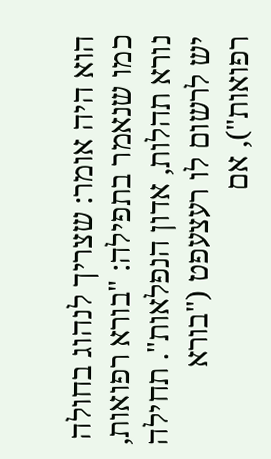הוא היה אומר: שצריך לנהוג בחולה כמו שנאמר בתפילה: "בורא רפואות, נורא תהלות, אדון הנפלאות". תחילה יש לרשום לו רעצעפט ("בורא רפואות"), אם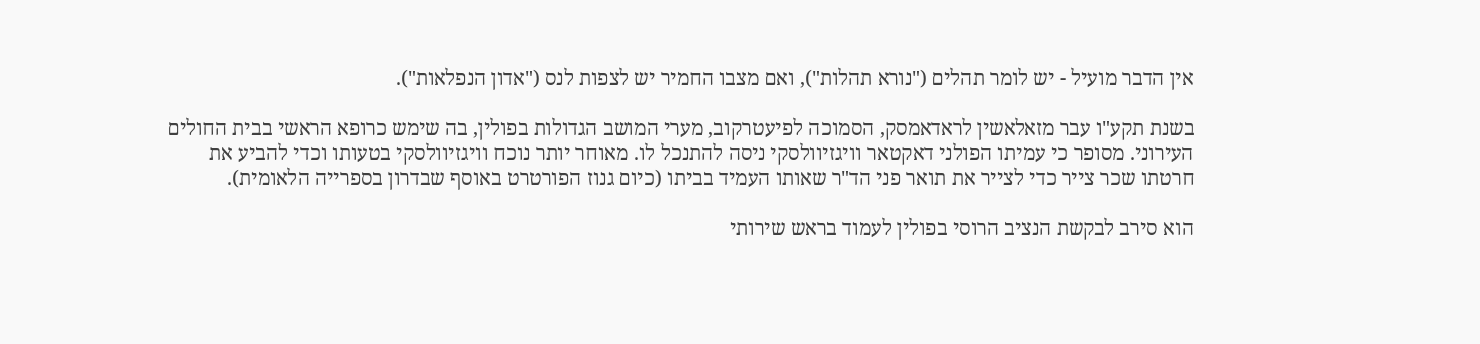אין הדבר מועיל - יש לומר תהלים ("נורא תהלות"), ואם מצבו החמיר יש לצפות לנס ("אדון הנפלאות").

בשנת תקע"ו עבר מזאלאשין לראדאמסק, הסמוכה לפיעטרקוב, מערי המושב הגדולות בפולין, בה שימש כרופא הראשי בבית החולים העירוני. מסופר כי עמיתו הפולני דאקטאר וויגזיוולסקי ניסה להתנכל לו. מאוחר יותר נוכח וויגזיוולסקי בטעותו וכדי להביע את חרטתו שכר צייר כדי לצייר את תואר פני הד"ר שאותו העמיד בביתו (כיום גנוז הפורטרט באוסף שבדרון בספרייה הלאומית).

הוא סירב לבקשת הנציב הרוסי בפולין לעמוד בראש שירותי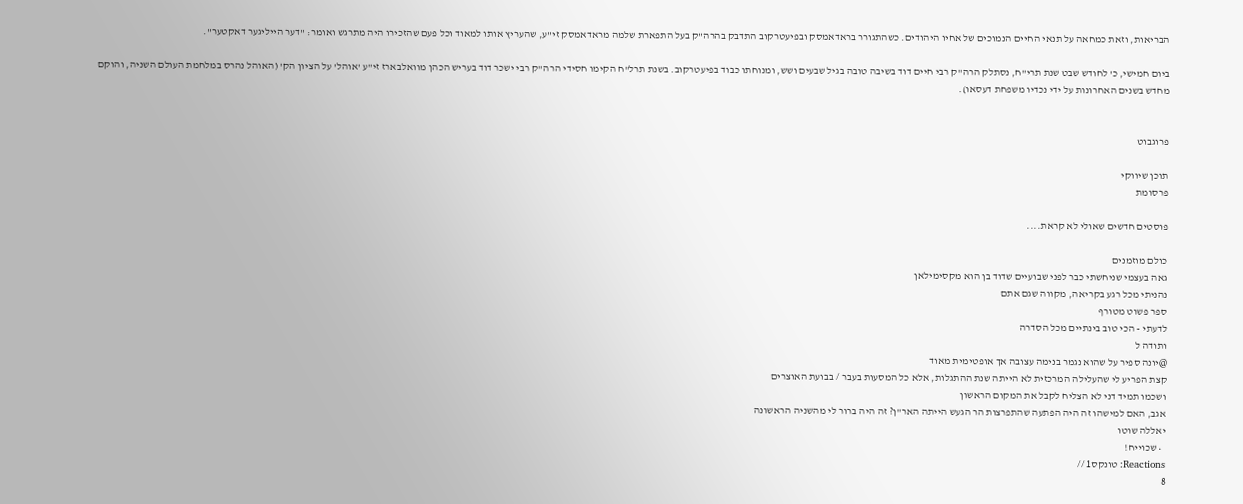הבריאות, וזאת כמחאה על תנאי החיים הנמוכים של אחיו היהודים. כשהתגורר בראדאמסק ובפיעטרקוב התדבק בהרה"ק בעל התפארת שלמה מראדאמסק זי"ע, שהעריץ אותו למאוד וכל פעם שהזכירו היה מתרגש ואומר: "דער הייליגער דאקטער".

ביום חמישי, כ' לחודש שבט שנת תרי"ח, נסתלק הרה"ק רבי חיים דוד בשיבה טובה בגיל שבעים ושש, ומנוחתו כבוד בפיעטרקוב. בשנת תרל"ח הקימו חסידי הרה"ק רבי ישכר דוד בעריש הכהן מוואלבארז זי"ע 'אוהל' על הציון הק' (האוהל נהרס במלחמת העולם השניה, והוקם מחדש בשנים האחרונות על ידי נכדיו משפחת דעסאו).


פרוגבוט

תוכן שיווקי
פרסומת

פוסטים חדשים שאולי לא קראת....

כולם מוזמנים
גאה בעצמי שניחשתי כבר לפני שבועיים שדוד בן הוא מקסימילאן
נהניתי מכל רגע בקריאה, מקווה שגם אתם
ספר פשוט מטורף
לדעתי - הכי טוב בינתיים מכל הסדרה
ותודה ל
@יונה ספיר על שהוא נגמר בנימה עצובה אך אופטימית מאוד
קצת הפריע לי שהעלילה המרכזית לא הייתה שנת ההתגלות, אלא כל המסעות בעבר / בבועת האוצרים
ושכמו תמיד דני לא הצליח לקבל את המקום הראשון
אגב, האם למישהו זה היה הפתעה שהתפרצות הר הגעש הייתה האר"ן? זה היה ברור לי מהשניה הראשונה
יאללה שוטו
  • שכוייח!
Reactions: טונקס1 //
8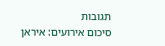תגובות
סיכום אירועים: איראן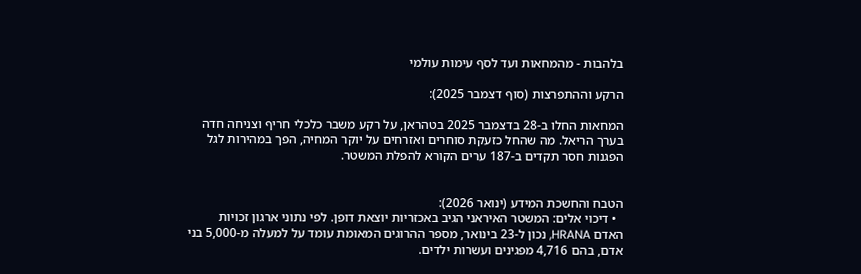בלהבות - מהמחאות ועד לסף עימות עולמי

הרקע וההתפרצות (סוף דצמבר 2025):

המחאות החלו ב-28 בדצמבר 2025 בטהראן, על רקע משבר כלכלי חריף וצניחה חדה בערך הריאל. מה שהחל כזעקת סוחרים ואזרחים על יוקר המחיה, הפך במהירות לגל הפגנות חסר תקדים ב-187 ערים הקורא להפלת המשטר.


הטבח והחשכת המידע (ינואר 2026):
  • דיכוי אלים: המשטר האיראני הגיב באכזריות יוצאת דופן. לפי נתוני ארגון זכויות האדם HRANA, נכון ל-23 בינואר, מספר ההרוגים המאומת עומד על למעלה מ-5,000 בני אדם, בהם 4,716 מפגינים ועשרות ילדים.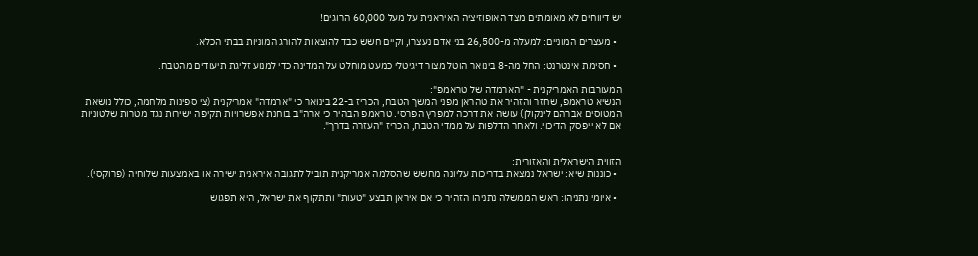יש דיווחים לא מאומתים מצד האופוזיציה האיראנית על מעל 60,000 הרוגים!

  • מעצרים המוניים: למעלה מ-26,500 בני אדם נעצרו, וקיים חשש כבד להוצאות להורג המוניות בבתי הכלא.

  • חסימת אינטרנט: החל מה-8 בינואר הוטל מצור דיגיטלי כמעט מוחלט על המדינה כדי למנוע זליגת תיעודים מהטבח.

המעורבות האמריקנית - "הארמדה של טראמפ":
הנשיא טראמפ, שחזר והזהיר את טהראן מפני המשך הטבח, הכריז ב-22 בינואר כי "ארמדה" אמריקנית (צי ספינות מלחמה, כולל נושאת המטוסים אברהם לינקולן) עושה את דרכה למפרץ הפרסי. טראמפ הבהיר כי ארה"ב בוחנת אפשרויות תקיפה ישירות נגד מטרות שלטוניות אם לא ייפסק הדיכוי. ולאחר הדלפות על ממדי הטבח, הכריז "העזרה בדרך".


הזווית הישראלית והאזורית:
  • כוננות שיא: ישראל נמצאת בדריכות עליונה מחשש שהסלמה אמריקנית תוביל לתגובה איראנית ישירה או באמצעות שלוחיה (פרוקסי).

  • איומי נתניהו: ראש הממשלה נתניהו הזהיר כי אם איראן תבצע "טעות" ותתקוף את ישראל, היא תפגוש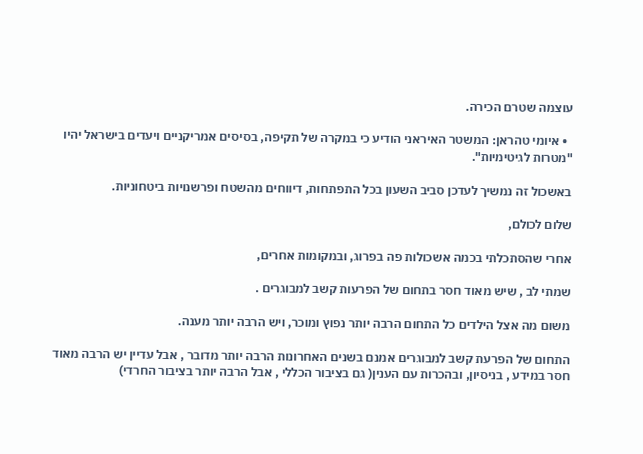עוצמה שטרם הכירה.

  • איומי טהראן: המשטר האיראני הודיע כי במקרה של תקיפה, בסיסים אמריקניים ויעדים בישראל יהיו "מטרות לגיטימיות".

באשכול זה נמשיך לעדכן סביב השעון בכל התפתחות, דיווחים מהשטח ופרשנויות ביטחוניות.

שלום לכולם,

אחרי שהסתכלתי בכמה אשכולות פה בפרוג, ובמקומות אחרים,

שמתי לב , שיש מאוד חסר בתחום של הפרעות קשב למבוגרים .

משום מה אצל הילדים כל התחום הרבה יותר נפוץ ומוכר, ויש הרבה יותר מענה.

התחום של הפרעת קשב למבוגרים אמנם בשנים האחרונות הרבה יותר מדובר , אבל עדיין יש הרבה מאוד חסר במידע , בניסיון, ובהכרות עם הענין( גם בציבור הכללי , אבל הרבה יותר בציבור החרדי)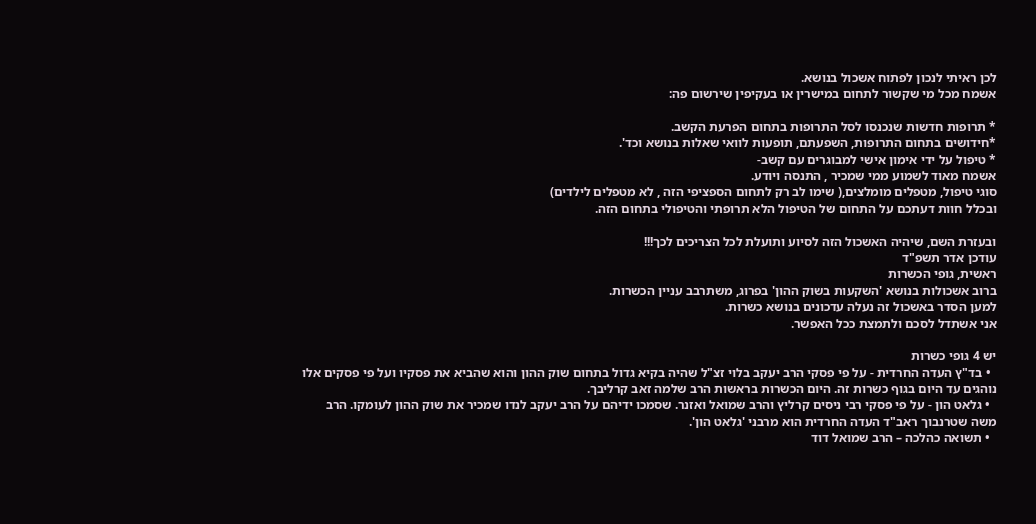לכן ראיתי לנכון לפתוח אשכול בנושא.
אשמח מכל מי שקשור לתחום במישרין או בעקיפין שירשום פה:

* תרופות חדשות שנכנסו לסל התרופות בתחום הפרעת הקשב.
*חידושים בתחום התרופות, השפעתם, תופעות לוואי שאלות בנושא וכד'.
* טיפול על ידי אימון אישי למבוגרים עם קשב-
אשמח מאוד לשמוע ממי שמכיר , התנסה ויודע.
סוגי טיפול, מטפלים מומלצים,( שימו לב רק לתחום הספציפי הזה , לא מטפלים לילדים)
ובכלל חוות דעתכם על התחום של הטיפול הלא תרופתי והטיפולי בתחום הזה.

ובעזרת השם, שיהיה האשכול הזה לסיוע ותועלת לכל הצריכים לכך!!!
עודכן אדר תשפ"ד
ראשית, גופי הכשרות
ברוב אשכולות בנושא 'השקעות בשוק ההון' בפרוג, משתרבב עניין הכשרות.
למען הסדר באשכול זה נעלה עדכונים בנושא כשרות.
אני אשתדל לסכם ולתמצת ככל האפשר.

יש 4 גופי כשרות
  • בד"ץ העדה החרדית - על פי פסקי הרב יעקב בלוי זצ"ל שהיה בקיא גדול בתחום שוק ההון והוא שהביא את פסקיו ועל פי פסקים אלו נוהגים עד היום בגוף כשרות זה. היום הכשרות בראשות הרב שלמה זאב קרליבך.
  • גלאט הון - על פי פסקי רבי ניסים קרליץ והרב שמואל ואזנר. שסמכו ידיהם על הרב יעקב לנדו שמכיר את שוק ההון לעומקו. הרב משה שטרנבוך ראב"ד העדה החרדית הוא מרבני 'גלאט הון'.
  • תשואה כהלכה – הרב שמואל דוד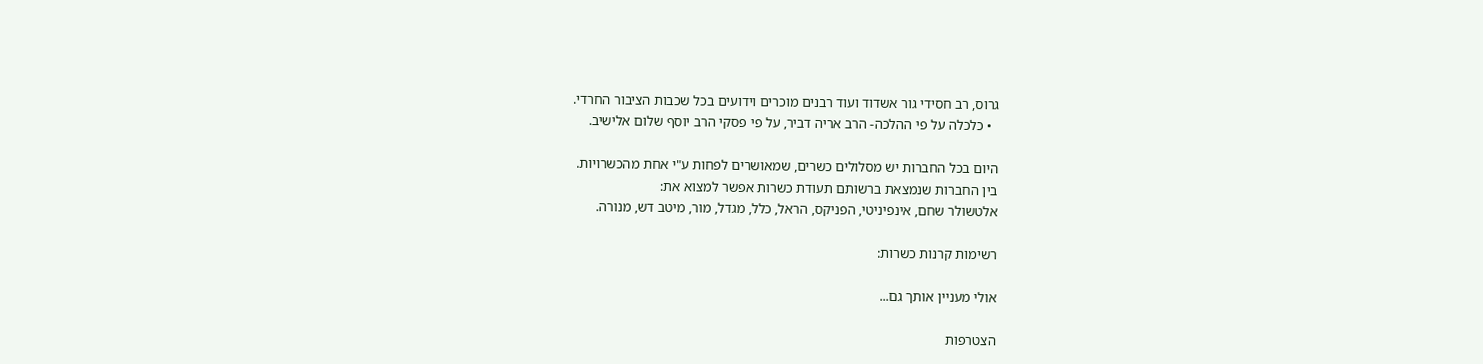גרוס, רב חסידי גור אשדוד ועוד רבנים מוכרים וידועים בכל שכבות הציבור החרדי.
  • כלכלה על פי ההלכה- הרב אריה דביר, על פי פסקי הרב יוסף שלום אלישיב.

היום בכל החברות יש מסלולים כשרים, שמאושרים לפחות ע"י אחת מהכשרויות.
בין החברות שנמצאת ברשותם תעודת כשרות אפשר למצוא את:
אלטשולר שחם, אינפיניטי, הפניקס, הראל, כלל, מגדל, מור, מיטב דש, מנורה.

רשימות קרנות כשרות:

אולי מעניין אותך גם...

הצטרפות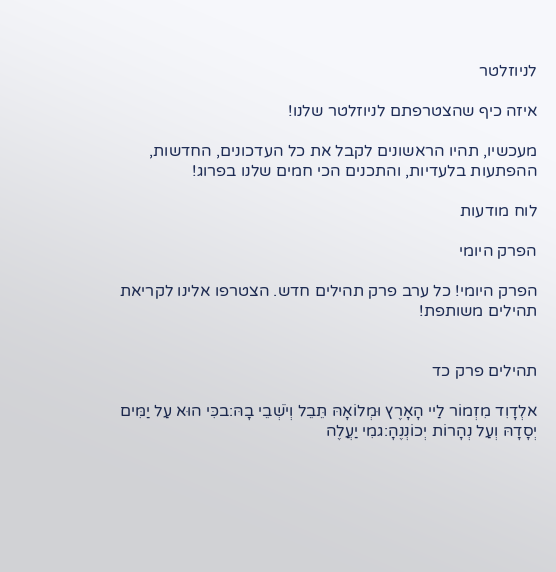לניוזלטר

איזה כיף שהצטרפתם לניוזלטר שלנו!

מעכשיו, תהיו הראשונים לקבל את כל העדכונים, החדשות, ההפתעות בלעדיות, והתכנים הכי חמים שלנו בפרוג!

לוח מודעות

הפרק היומי

הפרק היומי! כל ערב פרק תהילים חדש. הצטרפו אלינו לקריאת תהילים משותפת!


תהילים פרק כד

אלְדָוִד מִזְמוֹר לַיי הָאָרֶץ וּמְלוֹאָהּ תֵּבֵל וְיֹשְׁבֵי בָהּ:בכִּי הוּא עַל יַמִּים יְסָדָהּ וְעַל נְהָרוֹת יְכוֹנְנֶהָ:גמִי יַעֲלֶה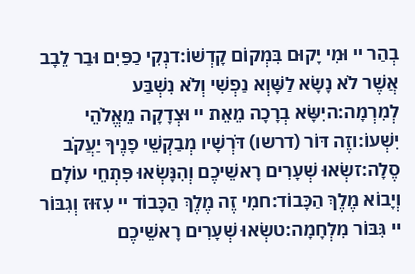בְהַר יי וּמִי יָקוּם בִּמְקוֹם קָדְשׁוֹ:דנְקִי כַפַּיִם וּבַר לֵבָב אֲשֶׁר לֹא נָשָׂא לַשָּׁוְא נַפְשִׁי וְלֹא נִשְׁבַּע לְמִרְמָה:היִשָּׂא בְרָכָה מֵאֵת יי וּצְדָקָה מֵאֱלֹהֵי יִשְׁעוֹ:וזֶה דּוֹר (דרשו) דֹּרְשָׁיו מְבַקְשֵׁי פָנֶיךָ יַעֲקֹב סֶלָה:זשְׂאוּ שְׁעָרִים רָאשֵׁיכֶם וְהִנָּשְׂאוּ פִּתְחֵי עוֹלָם וְיָבוֹא מֶלֶךְ הַכָּבוֹד:חמִי זֶה מֶלֶךְ הַכָּבוֹד יי עִזּוּז וְגִבּוֹר יי גִּבּוֹר מִלְחָמָה:טשְׂאוּ שְׁעָרִים רָאשֵׁיכֶם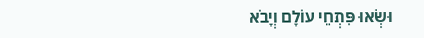וּשְׂאוּ פִּתְחֵי עוֹלָם וְיָבֹא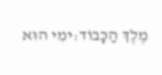מֶלֶךְ הַכָּבוֹד:ימִי הוּא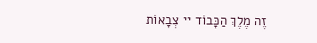זֶה מֶלֶךְ הַכָּבוֹד יי צְבָאוֹת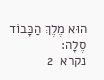הוּא מֶלֶךְ הַכָּבוֹד סֶלָה:
נקרא  2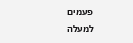פעמים
למעלה